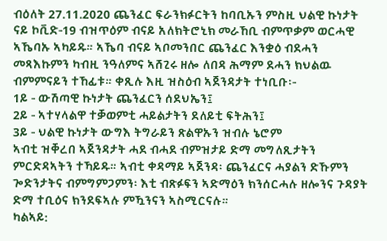ብዕለት 27.11.2020 ጨንፈር ፍራንክፉርትን ከባቢኡን ምስዚ ህልዊ ኩነታት ናይ ኮቪድ-19 ብዝጥዕም ብናይ አለክትሮኒክ መራኸቢ ብምጥቃም ወርሓዊ ኣኼባኡ ኣካይዱ። ኣኼባ ብናይ ኣቦመንበር ጨንፈር እንቋዕ ብደሓን መጻእኩምን ካብዚ ንዓለምና ኣሸጊሩ ዘሎ ለበዳ ሕማም ደሓን ክህልዉ ብምምናይን ተኸፊቱ። ቀጺሉ እዚ ዝስዕብ ኣጀንዳታት ተነቢቡ፡-
1ይ - ውሽጣዊ ኩነታት ጨንፈርን ሰደህኤን፤
2ይ - ኣተሃላልዋ ተቓወምቲ ሓይልታትን ደለይቲ ፍትሕን፤
3ይ - ህልዊ ኩነታት ውግእ ትግራይን ጽልዋኡን ዝብሉ ኔሮም
ኣብቲ ዝቐረበ ኣጀንዳታት ሓደ ብሓደ ብምዝታይ ድማ መግለጺታትን ምርድዳኣትን ተኻይዱ። ኣብቲ ቀዳማይ ኣጀንዳ፡ ጨንፈርና ሓያልን ድኹምን ጐድንታትና ብምግምጋምን፡ እቲ ብጽፉፍን ኣድማዕን ክንሰርሓሉ ዘሎንና ጉዳያት ድማ ተቢዕና ክንደፍኣሉ ምዃንናን ኣስሚርናሉ።
ካልኣይ: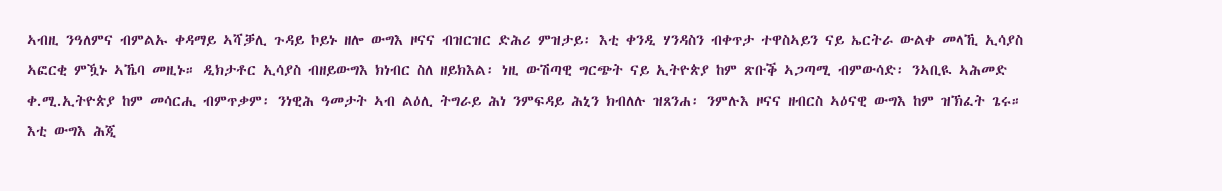ኣብዚ ንዓለምና ብምልኡ ቀዳማይ ኣሻቓሊ ጉዳይ ኮይኑ ዘሎ ውግእ ዞናና ብዝርዝር ድሕሪ ምዝታይ፡ እቲ ቀንዲ ሃንዳስን ብቀጥታ ተዋስኣይን ናይ ኤርትራ ውልቀ መላኺ ኢሳያስ ኣፎርቂ ምዃኑ ኣኼባ መዚኑ። ዲክታቶር ኢሳያስ ብዘይውግእ ክነብር ስለ ዘይክእል፡ ነዚ ውሽጣዊ ግርጭት ናይ ኢትዮጵያ ከም ጽቡቕ ኣጋጣሚ ብምውሳድ፡ ንኣቢዪ ኣሕመድ ቀ.ሚ.ኢትዮጵያ ከም መሳርሒ ብምጥቃም፡ ንነዊሕ ዓመታት ኣብ ልዕሊ ትግራይ ሕነ ንምፍዳይ ሕኒን ክብለሉ ዝጸንሐ፡ ንምሉእ ዞናና ዘብርስ ኣዕናዊ ውግእ ከም ዝኽፈት ጌሩ። እቲ ውግእ ሕጂ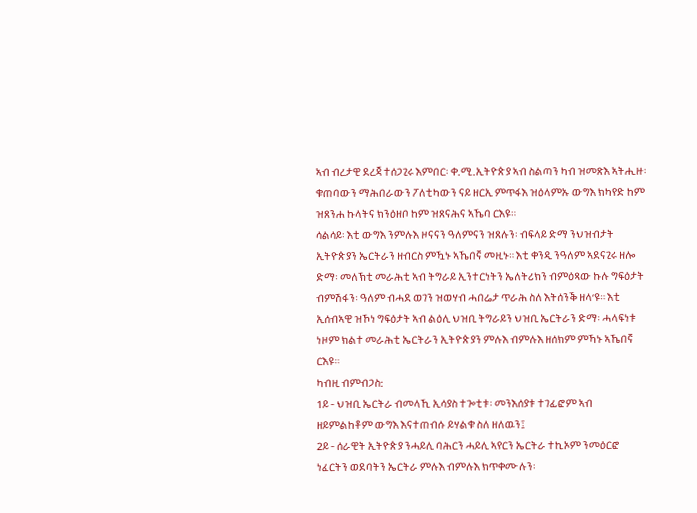ኣብ ብረታዊ ደረጃ ተሰጋጊሩ እምበር፡ ቀ.ሚ.ኢትዮጵያ ኣብ ስልጣን ካብ ዝመጽእ ኣትሒዙ፡ ቁጠባውን ማሕበራውን ፖለቲካውን ናይ ዘርኢ ምጥፋእ ዝዕላምኡ ውግእ ክካየድ ከም ዝጸንሐ ኩላትና ክንዕዘቦ ከም ዝጸናሕና ኣኼባ ርእዩ።
ሳልሳይ፡ እቲ ውግእ ንምሉእ ዞናናን ዓለምናን ዝጸሉን፡ ብፍላይ ድማ ንህዝብታት ኢትዮጵያን ኤርትራን ዘብርስ ምዃኑ ኣኼበኛ መዚኑ። እቲ ቀንዲ ንዓለም ኣደናጊሩ ዘሎ ድማ፡ መለኽቲ መራሕቲ ኣብ ትግራይ ኢንተርነትን ኤለትሪክን ብምዕጻው ኩሉ ግፍዕታት ብምሽፋን፡ ዓለም ብሓደ ወገን ዝወሃብ ሓበሬታ ጥራሕ ስለ እትሰንቕ ዘላ‘ዩ። እቲ ኢሰብኣዊ ዝኾነ ግፍዕታት ኣብ ልዕሊ ህዝቢ ትግራይን ህዝቢ ኤርትራን ድማ፡ ሓላፍነቱ ነዞም ክልተ መራሕቲ ኤርትራን ኢትዮጵያን ምሉእ ብምሉእ ዘሰክም ምኻኑ ኣኼበኛ ርእዩ።
ካብዚ ብምብጋስ:
1ይ - ህዝቢ ኤርትራ ብመላኺ ኢሳያስ ተጐቲቱ፡ መንእሰያቱ ተገፊፎም ኣብ ዘይምልከቶም ውግእ እናተጠብሱ ይሃልቁ ስለ ዘለዉን፤
2ይ - ሰራዊት ኢትዮጵያ ንሓይሊ ባሕርን ሓይሊ ኣየርን ኤርትራ ተኪኦም ንመዕርፎ ነፈርትን ወደባትን ኤርትራ ምሉእ ብምሉእ ክጥቀሙሉን፡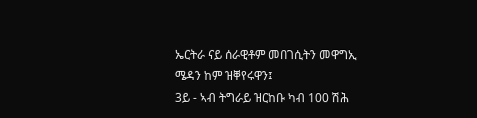ኤርትራ ናይ ሰራዊቶም መበገሲትን መዋግኢ ሜዳን ከም ዝቐየሩዋን፤
3ይ - ኣብ ትግራይ ዝርከቡ ካብ 100 ሽሕ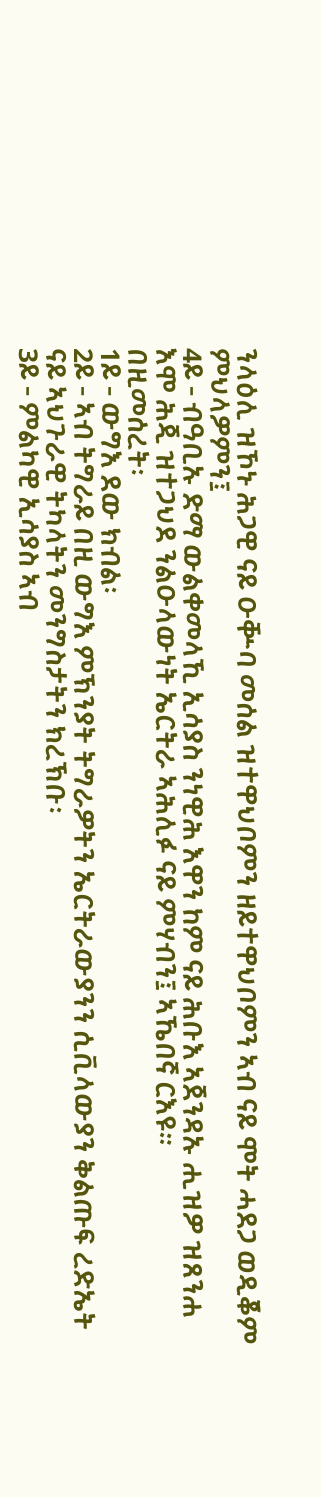ንላዕሊ ዝኾኑ ሕጋዊ ናይ ዑቝባ መሰል ዝተዋህቦምን ዘይተዋህቦምን ኣብ ናይ ሞት ሓደጋ ወዲቖም ምህላዎምን፤
4ይ - ብዓቢኡ ድማ ውልቀመላኺ ኢሳያስ ንነዊሕ እዋን ከም ናይ ሕቡእ ኣጀንዳኡ ሒዝዎ ዝጸንሐ እሞ ሕጂ ዝተጋህደ ንልዑላውነት ኤርትራ ኣሕሊፉ ናይ ምሃብን፤ ኣኼበኛ ርእዩ።
በዚመሰረት፡
1ይ - ውግእ ደው ክብል፡
2ይ - ኣብ ትግራይ በዚ ውግእ ምኽንያት ትግራዎትን ኤርትራውያንን ሲቪላውያን ቅልጡፍ ረድኤት ናይ ኣህጉራዊ ትካላትን መንግስታትን ክረኽቡ፡
3ይ - ምልካዊ ኢሳያስ ኣብ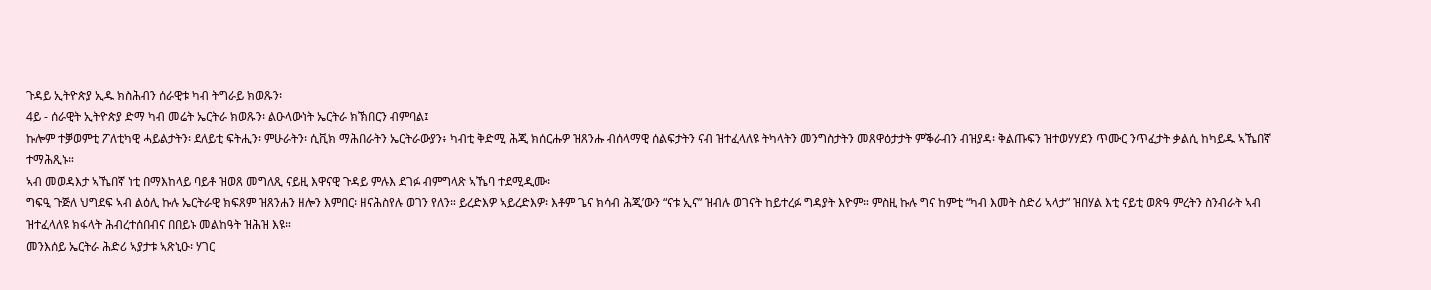ጉዳይ ኢትዮጵያ ኢዱ ክስሕብን ሰራዊቱ ካብ ትግራይ ክወጹን፡
4ይ - ሰራዊት ኢትዮጵያ ድማ ካብ መሬት ኤርትራ ክወጹን፡ ልዑላውነት ኤርትራ ክኽበርን ብምባል፤
ኩሎም ተቓወምቲ ፖለቲካዊ ሓይልታትን፡ ደለይቲ ፍትሒን፡ ምሁራትን፡ ሲቪክ ማሕበራትን ኤርትራውያን፥ ካብቲ ቅድሚ ሕጂ ክሰርሑዎ ዝጸንሑ ብሰላማዊ ሰልፍታትን ናብ ዝተፈላለዩ ትካላትን መንግስታትን መጸዋዕታታት ምቕራብን ብዝያዳ፡ ቅልጡፍን ዝተወሃሃደን ጥሙር ንጥፈታት ቃልሲ ከካይዱ ኣኼበኛ ተማሕጺኑ።
ኣብ መወዳእታ ኣኼበኛ ነቲ በማእከላይ ባይቶ ዝወጸ መግለጺ ናይዚ እዋናዊ ጉዳይ ምሉእ ደገፉ ብምግላጽ ኣኼባ ተደሚዲሙ፡
ግፍዒ ጉጅለ ህግደፍ ኣብ ልዕሊ ኩሉ ኤርትራዊ ክፍጸም ዝጸንሐን ዘሎን እምበር፡ ዘናሕስየሉ ወገን የለን። ይረድእዎ ኣይረድእዎ፡ እቶም ጌና ክሳብ ሕጂ’ውን “ናቱ ኢና” ዝብሉ ወገናት ከይተረፉ ግዳያት እዮም። ምስዚ ኩሉ ግና ከምቲ “ካብ እመት ስድሪ ኣላታ” ዝበሃል እቲ ናይቲ ወጽዓ ምረትን ስንብራት ኣብ ዝተፈላለዩ ክፋላት ሕብረተሰበብና በበይኑ መልከዓት ዝሕዝ እዩ።
መንእሰይ ኤርትራ ሕድሪ ኣያታቱ ኣጽኒዑ፡ ሃገር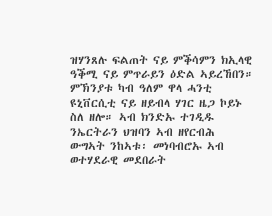ዝሃንጸሉ ፍልጠት ናይ ምቕሳምን ክኢላዊ ዓቕሚ ናይ ምጥራይን ዕድል ኣይረኸበን። ምኽንያቱ ካብ ዓለም ዋላ ሓንቲ ዩኒቨርሲቲ ናይ ዘይብላ ሃገር ዜጋ ኮይኑ ስለ ዘሎ። ኣብ ክንድኡ ተገዲዱ ንኤርትራን ህዝባን ኣብ ዘየርብሕ ውግኣት ንከኣቱ፡ መነባብሮኡ ኣብ ወተሃደራዊ መደበራት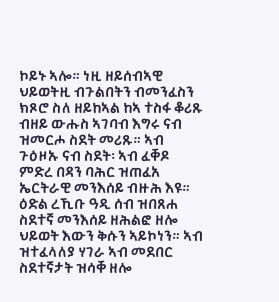ኮይኑ ኣሎ። ነዚ ዘይሰብኣዊ ህይወትዚ ብጉልበትን ብመንፈስን ክጾሮ ስለ ዘይከኣል ከኣ ተስፋ ቆሪጹ ብዘይ ውሑስ ኣገባብ እግሩ ናብ ዝመርሖ ስደት መሪጹ። ኣብ ጉዕዞኡ ናብ ስደት፡ ኣብ ፈቐዶ ምድረ በዳን ባሕር ዝጠፈአ ኤርትራዊ መንእሰይ ብዙሕ እዩ። ዕድል ረኺቡ ዓዲ ሰብ ዝበጸሐ ስደተኛ መንእሰይ ዘሕልፎ ዘሎ ህይወት እውን ቅሱን ኣይኮነን። ኣብ ዝተፈላለያ ሃገራ ኣብ መደበር ስደተኛታት ዝሳቐ ዘሎ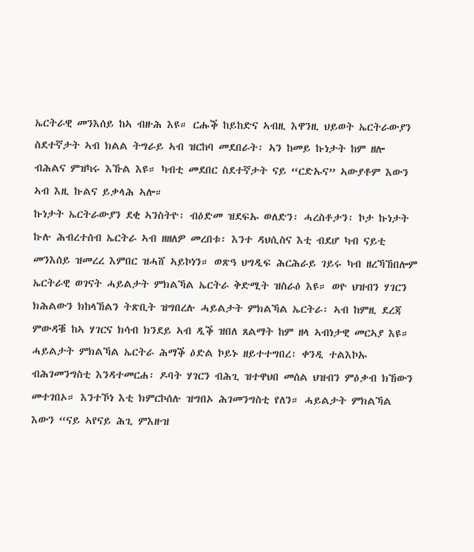ኤርትራዊ መንእሰይ ከኣ ብዙሕ እዩ። ርሑቕ ከይከድና ኣብዚ እዋንዚ ህይወት ኤርትራውያን ስደተኛታት ኣብ ክልል ትግራይ ኣብ ዝርከባ መደበራት፡ ኣን ከመይ ኩነታት ከም ዘሎ ብሕልና ምዝካሩ እኹል እዩ። ካብቲ መደበር ስደተኛታት ናይ “ርድኡና” ኣውያቶም እውን ኣብ እዚ ኩልና ይቃላሕ ኣሎ።
ኩነታት ኤርትራውያን ደቂ ኣንስትዮ፡ ብዕድመ ዝደፍኡ ወለድን፡ ሓረስቶታን፡ ኮታ ኩነታት ኩሉ ሕብረተሰብ ኤርትራ ኣብ ዘዘለዎ መረበቱ፡ እንተ ዳህሲስና እቲ ብደሆ ካብ ናይቲ መንእሰይ ዝመረረ እምበር ዝሓሸ ኣይኮነን። ወጽዓ ህግዲፍ ሕርሕራይ ገይሩ ካብ ዘረኻኸበሎም ኤርትራዊ ወገናት ሓይልታት ምክልኻል ኤርትራ ቅድሚት ዝስራዕ እዩ። ወዮ ህዝብን ሃገርን ክሕልውን ክከላኸልን ትጽቢት ዝግበረሉ ሓይልታት ምክልኻል ኤርትራ፡ ኣብ ከምዚ ደረጃ ምውዳቑ ከኣ ሃገርና ክሳብ ክንደይ ኣብ ዲቕ ዝበለ ጸልማት ከም ዘላ ኣብነታዊ መርኣያ እዩ። ሓይልታት ምክልኻል ኤርትራ ሕማቕ ዕድል ኮይኑ ዘይተተግበረ፡ ቀንዲ ተልእኮኡ ብሕገመንግስቲ እንዳተመርሐ፡ ዶባት ሃገርን ብሕጊ ዝተዋህበ መሰል ህዝብን ምዕቃብ ክኸውን መተገበኦ። እንተኾነ እቲ ክምርኮሰሉ ዝግበኦ ሕገመንግስቲ የለን። ሓይልታት ምክልኻል እውን “ናይ ኣየናይ ሕጊ ምእዙዝ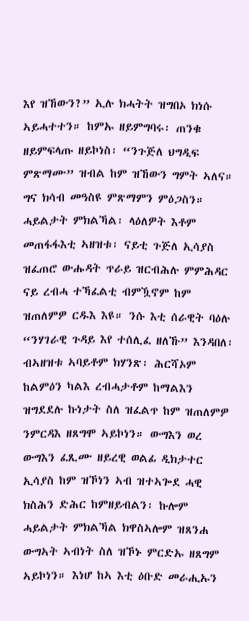እየ ዝኸውን?” ኢሉ ክሓትት ዝግበኦ ክነሱ ኣይሓተተን። ከምኡ ዘይምግባሩ፡ ጠንቁ ዘይምፍላጡ ዘይኮነስ፡ “ንጉጅለ ህግዲፍ ምጽማሙ” ዝብል ከም ዝኸውን ግምት ኣለና። ግና ክሳብ መዓስዩ ምጽማምን ምዕጋስን።
ሓይልታት ምክልኻል፡ ላዕለዎት እቶም መጠፋፋእቲ ኣዘዝቱ፡ ናይቲ ጉጅለ ኢሳያስ ዝፈጠሮ ውሑዳት ጥራይ ዝርብሕሉ ምምሕዳር ናይ ረብሓ ተኻፈልቲ ብምዃኖም ከም ዝጠለምዎ ርዱእ እዩ። ንሱ እቲ ሰራዊት ባዕሉ “ንሃገራዊ ጉዳይ እየ ተሰሊፈ ዘለኹ” እንዳበለ፡ ብኣዘዝቱ ኣባይቶም ክሃንጽ፡ ሕርሻኦም ከልምዕን ካልእ ረብሓታቶም ከማልእን ዝግደደሉ ኩነታት ስለ ዝፈልጥ ከም ዝጠለምዎ ንምርዳእ ዘጸግሞ ኣይኮነን። ውግእን ወረ ውግእን ፈጺሙ ዘይረዊ ወልፊ ዲክታተር ኢሳያስ ከም ዝኾነን ኣብ ዝተኣጐደ ሓዊ ክስሕን ድሕር ከምዘይብልን፡ ኩሎም ሓይልታት ምክልኻል ክዋስኣሎም ዝጸንሐ ውግኣት ኣብነት ስለ ዝኾኑ ምርድኡ ዘጸግም ኣይኮነን። እነሆ ከኣ እቲ ዕቡድ መራሒኡን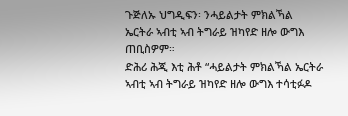ጉጅለኡ ህግዲፍን፡ ንሓይልታት ምክልኻል ኤርትራ ኣብቲ ኣብ ትግራይ ዝካየድ ዘሎ ውግእ ጠቢስዎም።
ድሕሪ ሕጂ እቲ ሕቶ “ሓይልታት ምክልኻል ኤርትራ ኣብቲ ኣብ ትግራይ ዝካየድ ዘሎ ውግእ ተሳቲፉዶ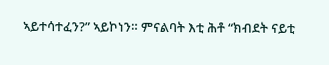ኣይተሳተፈን?” ኣይኮነን። ምናልባት እቲ ሕቶ “ክብደት ናይቲ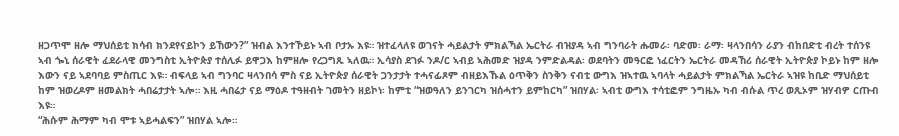ዘጋጥሞ ዘሎ ማህሰይቲ ክሳብ ክንደየናይኮን ይኸውን?” ዝብል እንተኾይኑ ኣብ ቦታኡ እዩ። ዝተፈላለዩ ወገናት ሓይልታት ምክልኻል ኤርትራ ብዝያዳ ኣብ ግንባራት ሑመራ፡ ባድመ፡ ራማ፡ ዛላንበሳን ራያን ብከበድቲ ብረት ተሰንዩ ኣብ ጐኒ ሰራዊት ፈደራላዊ መንግስቲ ኢትዮጵያ ተሰሊፉ ይዋጋእ ከምዘሎ የረጋግጹ ኣለዉ። ኢሳያስ ደገፉ ንዶ/ር ኣብይ ኣሕመድ ዝያዳ ንምድልዳል፡ ወደባትን መዓርፎ ነፈርትን ኤርትራ መዳኸሪ ሰራዊት ኢትዮጵያ ኮይኑ ከም ዘሎ እውን ናይ ኣደባባይ ምስጢር እዩ። ብፍላይ ኣብ ግንባር ዛላንበሳ ምስ ናይ ኢትዮጵያ ሰራዊት ጋንታታት ተሓናፊጾም ብዘይእኹል ዕጥቅን ስንቅን ናብቲ ውግእ ዝኣተዉ ኣባላት ሓይልታት ምክልኻል ኤርትራ ኣዝዩ ከቢድ ማህሰይቲ ከም ዝወረዶም ዘመልክት ሓበሬታታት ኣሎ። እዚ ሓበሬታ ናይ ማዕዶ ተዓዘብት ገመትን ዘይኮነ፡ ከምቲ “ዝወዓለን ይንገርካ ዝሰሓተን ይምከርካ” ዝበሃል፡ ኣብቲ ውግእ ተሳቲፎም ንግዜኡ ካብ ብሱል ጥረ ወጺኦም ዝሃብዎ ርጡብ እዩ።
“ሕሱም ሕማም ካብ ሞቱ ኣይሓልፍን” ዝበሃል ኣሎ።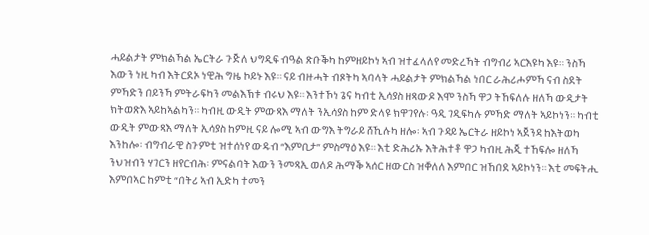ሓይልታት ምክልኻል ኤርትራ ጉጅለ ህግዲፍ ብዓል ጽቡቕካ ከምዘይኮነ ኣብ ዝተፈላለየ መድረኻት ብግብሪ ኣርእዩካ እዩ። ንስኻ እውን ነዚ ካብ እትርደኦ ነዊሕ ግዜ ኮይኑ እዩ። ናይ ብዙሓት ብጾትካ ኣባላት ሓይልታት ምክልኻል ነበር ራሕሪሖምኻ ናብ ስደት ምኻድን በይንኻ ምትራፍካን መልእኽቱ ብሩህ እዩ። እንተኾነ ጌና ካብቲ ኢሳያስ ዘጻውዶ እሞ ንስኻ ዋጋ ትኸፍለሉ ዘለኻ ውዲታት ክትወጽእ ኣይከኣልካን። ካብዚ ውዲት ምውጻእ ማለት ንኢሳያስ ከም ድላዩ ክዋገየሉ፡ ዓዲ ገዲፍካሉ ምኻድ ማለት ኣይኮነን። ካብቲ ውዲት ምውጻእ ማለት ኢሳያስ ከምዚ ናይ ሎሚ ኣብ ውግእ ትግራይ ሸኺሉካ ዘሎ፡ ኣብ ጉዳይ ኤርትራ ዘይኮነ ኣጀንዳ ከእትወካ እንከሎ፡ ብግብራዊ ስጉምቲ ዝተሰነየ ውዱብ “እምቢታ” ምስማዕ እዩ። እቲ ድሕሪኡ እትሕተቶ ዋጋ ካብዚ ሕጂ ተኸፍሎ ዘለኻ ንህዝብን ሃገርን ዘየርብሕ፡ ምናልባት እውን ንመጻኢ ወለዶ ሕማቕ ኣሰር ዘውርስ ዝቐለለ እምበር ዝኸበደ ኣይኮነን። እቲ መፍትሒ እምበኣር ከምቲ “በትሪ ኣብ ኢድካ ተመን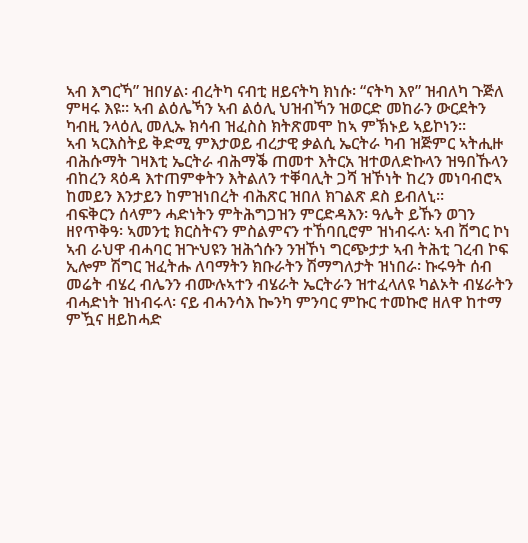ኣብ እግርኻ” ዝበሃል፡ ብረትካ ናብቲ ዘይናትካ ክነሱ፡ “ናትካ እየ” ዝብለካ ጉጅለ ምዛሩ እዩ። ኣብ ልዕሌኻን ኣብ ልዕሊ ህዝብኻን ዝወርድ መከራን ውርደትን ካብዚ ንላዕሊ መሊኡ ክሳብ ዝፈስስ ክትጽመሞ ከኣ ምኽኑይ ኣይኮነን።
ኣብ ኣርእስትይ ቅድሚ ምእታወይ ብረታዊ ቃልሲ ኤርትራ ካብ ዝጅምር ኣትሒዙ ብሕሱማት ገዛእቲ ኤርትራ ብሕማቕ ጠመተ እትርአ ዝተወለድኩላን ዝዓበኹላን ብከረን ጻዕዳ እተጠምቀትን እትልለን ተቐባሊት ጋሻ ዝኾነት ከረን መነባብሮኣ ከመይን እንታይን ከምዝነበረት ብሕጽር ዝበለ ክገልጽ ደስ ይብለኒ።
ብፍቅርን ሰላምን ሓድነትን ምትሕግጋዝን ምርድዳእን፡ ዓሌት ይኹን ወገን ዘየጥቅዓ፡ ኣመንቲ ክርስትናን ምስልምናን ተኸባቢሮም ዝነብሩላ፡ ኣብ ሽግር ኮነ ኣብ ራህዋ ብሓባር ዝጕህዩን ዝሕጎሱን ንዝኾነ ግርጭታታ ኣብ ትሕቲ ገረብ ኮፍ ኢሎም ሽግር ዝፈትሑ ለባማትን ክቡራትን ሽማግለታት ዝነበራ፡ ኩሩዓት ሰብ መሬት ብሄረ ብሌንን ብሙሉኣተን ብሄራት ኤርትራን ዝተፈላለዩ ካልኦት ብሄራትን ብሓድነት ዝነብሩላ፡ ናይ ብሓንሳእ ኰንካ ምንባር ምኩር ተመኩሮ ዘለዋ ከተማ ምዃና ዘይከሓድ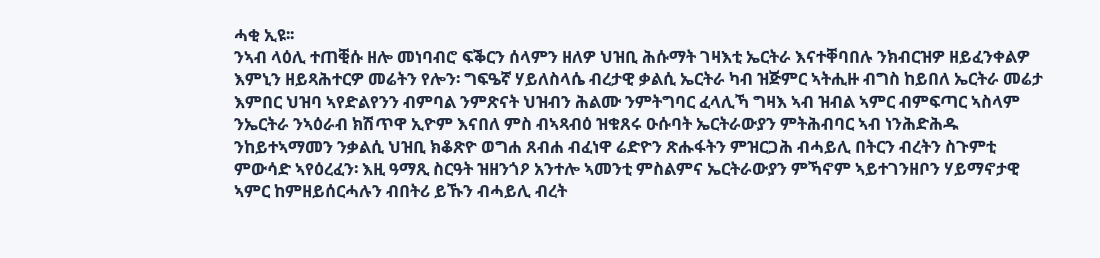ሓቂ ኢዩ፡፡
ንኣብ ላዕሊ ተጠቒሱ ዘሎ መነባብሮ ፍቕርን ሰላምን ዘለዎ ህዝቢ ሕሱማት ገዛእቲ ኤርትራ እናተቐባበሉ ንክብርዝዎ ዘይፈንቀልዎ እምኒን ዘይጻሕተርዎ መሬትን የሎን፡ ግፍዔኛ ሃይለስላሴ ብረታዊ ቃልሲ ኤርትራ ካብ ዝጅምር ኣትሒዙ ብግስ ከይበለ ኤርትራ መሬታ እምበር ህዝባ ኣየድልየንን ብምባል ንምጽናት ህዝብን ሕልሙ ንምትግባር ፈላሊኻ ግዛእ ኣብ ዝብል ኣምር ብምፍጣር ኣስላም ንኤርትራ ንኣዕራብ ክሽጥዋ ኢዮም እናበለ ምስ ብኣጻብዕ ዝቁጸሩ ዑሱባት ኤርትራውያን ምትሕብባር ኣብ ነንሕድሕዱ ንከይተኣማመን ንቃልሲ ህዝቢ ክቆጽዮ ወግሐ ጸብሐ ብፈነዋ ሬድዮን ጽሑፋትን ምዝርጋሕ ብሓይሊ በትርን ብረትን ስጉምቲ ምውሳድ ኣየዕረፈን፡ እዚ ዓማጺ ስርዓት ዝዘንጎዖ አንተሎ ኣመንቲ ምስልምና ኤርትራውያን ምኻኖም ኣይተገንዘቦን ሃይማኖታዊ ኣምር ከምዘይሰርሓሉን ብበትሪ ይኹን ብሓይሊ ብረት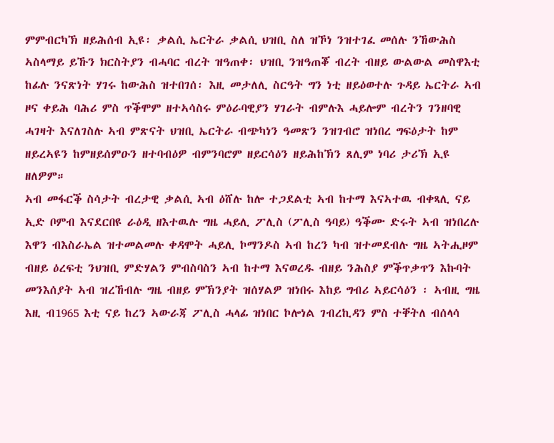ምምብርካኽ ዘይሕሰብ ኢዩ፡ ቃልሲ ኤርትራ ቃልሲ ህዝቢ ስለ ዝኾነ ንዝተገፈ መሰሉ ንኸውሕስ ኣስላማይ ይኹን ክርስትያን ብሓባር ብረት ዝዓጠቀ፡ ህዝቢ ንዝዓጠቖ ብረት ብዘይ ውልውል መስዋእቲ ከፊሉ ንናጽነት ሃገሩ ከውሕስ ዝተበገሰ፡ እዚ መታለሊ ስርዓት ግን ነቲ ዘይዕወተሉ ጉዳይ ኤርትራ ኣብ ዞና ቀይሕ ባሕሪ ምስ ጥቕሞም ዘተኣሳስሩ ምዕራባዊያን ሃገራት ብምሉእ ሓይሎም ብረትን ገንዘባዊ ሓገዛት እናለገስሉ ኣብ ምጽናት ህዝቢ ኤርትራ ብጭካነን ዓመጽን ንዝገብሮ ዝነበረ ግፍዕታት ከም ዘይረኣዩን ከምዘይሰምዑን ዘተባብዕዎ ብምንባሮም ዘይርሳዕን ዘይሕከኽን ጸሊም ነባሪ ታሪኽ ኢዩ ዘለዎም።
ኣብ መፋርቕ ስሳታት ብረታዊ ቃልሲ ኣብ ዕሸሉ ከሎ ተጋደልቲ ኣብ ከተማ እናኣተዉ ብቀጻሊ ናይ ኢድ ቦምብ እናደርበዩ ራዕዲ ዘእተዉሉ ግዜ ሓይሊ ፖሊስ (ፖሊስ ዓባይ) ዓቕሙ ድሩት ኣብ ዝነበረሉ እዋን ብእስራኤል ዝተመልመሉ ቀዳሞት ሓይሊ ኮማንዶስ ኣብ ከረን ካብ ዝተመደብሉ ግዜ ኣትሒዞም ብዘይ ዕረፍቲ ንህዝቢ ምድሃልን ምብስባስን ኣብ ከተማ እናወረዱ ብዘይ ንሕስያ ምቕጥቃጥን እኩባት መንእሰያት ኣብ ዝረኸብሉ ግዜ ብዘይ ምኽንያት ዝሰሃልዎ ዝነበሩ እከይ ግብሪ ኣይርሳዕን ፡ ኣብዚ ግዜ እዚ ብ1965 እቲ ናይ ከረን ኣውራጃ ፖሊስ ሓላፊ ዝነበር ኮሎነል ገብረኪዳን ምስ ተቐትለ ብሰላሳ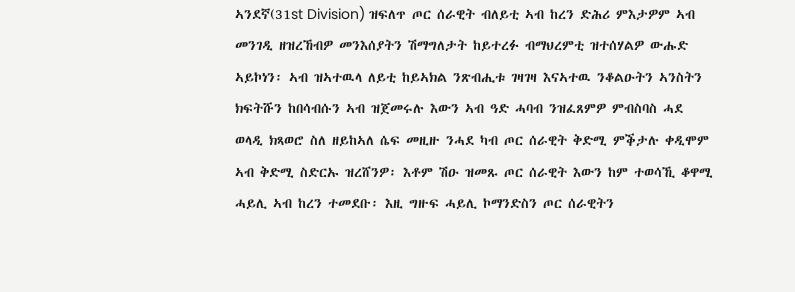ኣንደኛ(31st Division) ዝፍለጥ ጦር ሰራዊት ብለይቲ ኣብ ከረን ድሕሪ ምእታዎም ኣብ መንገዲ ዘዝረኸብዎ መንእሰያትን ሽማግለታት ከይተረፉ ብማህረምቲ ዝተሰሃልዎ ውሑድ ኣይኮነን፡ ኣብ ዝኣተዉላ ለይቲ ከይኣክል ንጽብሒቱ ገዛገዛ እናኣተዉ ንቆልዑትን ኣንስትን ክፍትሹን ከበሳብሱን ኣብ ዝጀመሩሉ እውን ኣብ ዓድ ሓባብ ንዝፈጸምዎ ምብስባስ ሓደ ወላዲ ክጻወሮ ስለ ዘይከኣለ ሴፍ መዚዙ ንሓደ ካብ ጦር ሰራዊት ቅድሚ ምቕታሉ ቀዲሞም ኣብ ቅድሚ ስድርኡ ዝረሸንዎ፡ እቶም ሽዑ ዝመጹ ጦር ሰራዊት እውን ከም ተወሳኺ ቆዋሚ ሓይሊ ኣብ ከረን ተመደቡ፡ እዚ ግዙፍ ሓይሊ ኮማንድስን ጦር ሰራዊትን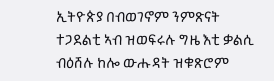ኢትዮጵያ በብወገኖም ንምጽናት ተጋደልቲ ኣብ ዝወፍሩሉ ግዜ እቲ ቃልሲ ብዕሸሉ ከሎ ውሑዳት ዝቁጽሮም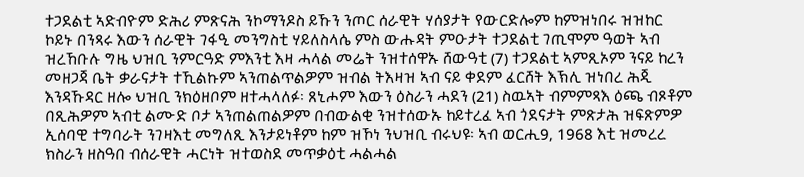ተጋደልቲ ኣድብዮም ድሕሪ ምጽናሕ ንኮማንዶስ ይኹን ንጦር ሰራዊት ሃሰያታት የውርድሎም ከምዝነበሩ ዝዝከር ኮይኑ በንጻሩ እውን ሰራዊት ገፋዒ መንግስቲ ሃይለስላሴ ምስ ውሑዳት ምዑታት ተጋደልቲ ገጢሞም ዓወት ኣብ ዝረኸቡሉ ግዜ ህዝቢ ንምርዓድ ምእንቲ እዛ ሓላል መሬት ንዝተሰዋኡ ሸውዓቲ (7) ተጋደልቲ ኣምጺኦም ንናይ ከረን መዘጋጃ ቤት ቃራናታት ተኺልኩም ኣንጠልጥልዎም ዝብል ትእዛዝ ኣብ ናይ ቀደም ፈርሸት እኽሊ ዝነበረ ሕጂ እንዳኹዳር ዘሎ ህዝቢ ንክዕዘቦም ዘተሓላለፉ፡ ጸኒሖም እውን ዕስራን ሓደን (21) ስዉኣት ብምምጻእ ዕጫ ብጾቶም በጺሕዎም ኣብቲ ልሙድ ቦታ ኣንጠልጠልዎም በብውልቂ ንዝተሰውኡ ከይተረፈ ኣብ ጎደናታት ምጽታሕ ዝፍጽምዎ ኢሰባዊ ተግባራት ንገዛእቲ መግለጺ እንታይነቶም ከም ዝኾነ ንህዝቢ ብሩህዩ፡ ኣብ ወርሒ9, 1968 እቲ ዝመረረ ክስራን ዘስዓበ ብሰራዊት ሓርነት ዝተወስደ መጥቃዕቲ ሓልሓል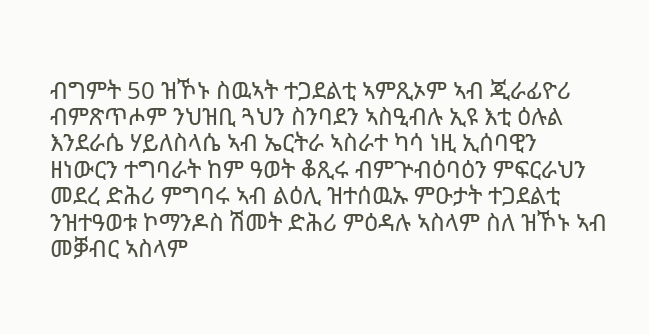ብግምት 50 ዝኾኑ ስዉኣት ተጋደልቲ ኣምጺኦም ኣብ ጂራፊዮሪ ብምጽጥሖም ንህዝቢ ጓህን ስንባደን ኣስዒብሉ ኢዩ እቲ ዕሉል እንደራሴ ሃይለስላሴ ኣብ ኤርትራ ኣስራተ ካሳ ነዚ ኢሰባዊን ዘነውርን ተግባራት ከም ዓወት ቆጺሩ ብምጕብዕባዕን ምፍርራህን መደረ ድሕሪ ምግባሩ ኣብ ልዕሊ ዝተሰዉኡ ምዑታት ተጋደልቲ ንዝተዓወቱ ኮማንዶስ ሽመት ድሕሪ ምዕዳሉ ኣስላም ስለ ዝኾኑ ኣብ መቓብር ኣስላም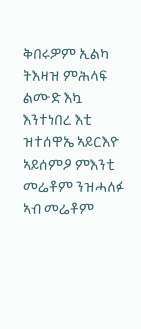ቅበሩዎም ኢልካ ትእዛዝ ምሕላፍ ልሙድ እኳ እንተነበረ እቲ ዝተሰዋኤ ኣይርእዮ ኣይሰምዖ ምእንቲ መሬቶም ንዝሓለፉ ኣብ መሬቶም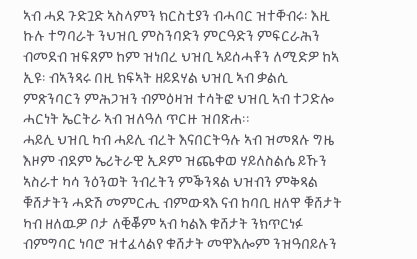ኣብ ሓደ ጉድጓድ ኣስላምን ክርስቲያን ብሓባር ዝተቐብሩ፡ እዚ ኩሉ ተግባራት ንህዝቢ ምስንባድን ምርዓድን ምፍርራሕን ብመደብ ዝፍጸም ከም ዝነበረ ህዝቢ ኣይሰሓቶን ለሚድዎ ከኣ ኢዩ፡ ብኣንጻሩ በዚ ክፍኣት ዘይደሃል ህዝቢ ኣብ ቃልሲ ምጽንባርን ምሕጋዝን ብምዕዛዝ ተሳትፎ ህዝቢ ኣብ ተጋድሎ ሓርነት ኤርትራ ኣብ ዝለዓለ ጥርዙ ዝበጽሐ፡፡
ሓይሊ ህዝቢ ካብ ሓይሊ ብረት እናበርትዓሉ ኣብ ዝመጸሉ ግዜ እዞም ብደም ኤሪትራዊ ኢዶም ዝጨቀወ ሃይለስልሴ ይኹን ኣስራተ ካሳ ንዕንወት ንብረትን ምቕንጻል ህዝብን ምቅጻል ቑሸታትን ሓድሽ መምርሒ ብምውጻእ ናብ ከባቢ ዘለዋ ቑሸታት ካብ ዘለዉዎ ቦታ ለቒቖም ኣብ ካልእ ቁሸታት ንክጥርነፉ ብምግባር ነባሮ ዝተፈላልየ ቁሸታት መዋእሎም ንዝዓበይሉን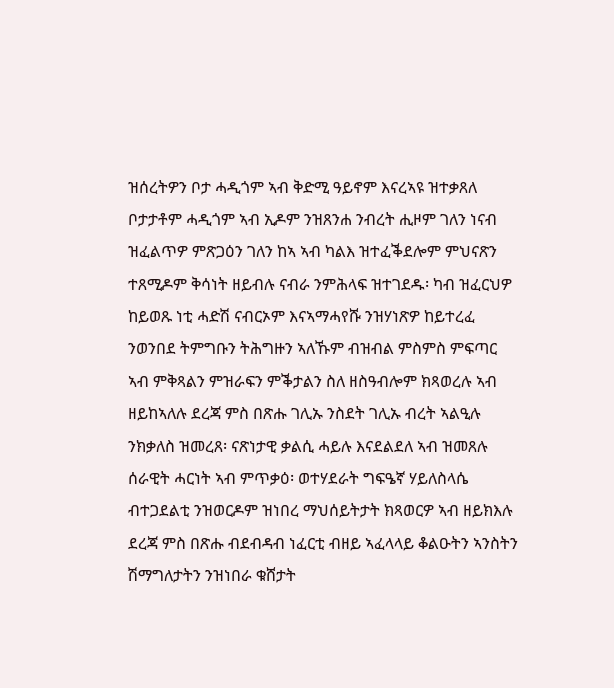ዝሰረትዎን ቦታ ሓዲጎም ኣብ ቅድሚ ዓይኖም እናረኣዩ ዝተቃጸለ ቦታታቶም ሓዲጎም ኣብ ኢዶም ንዝጸንሐ ንብረት ሒዞም ገለን ነናብ ዝፈልጥዎ ምጽጋዕን ገለን ከኣ ኣብ ካልእ ዝተፈቕደሎም ምህናጽን ተጸሚዶም ቅሳነት ዘይብሉ ናብራ ንምሕላፍ ዝተገደዱ፡ ካብ ዝፈርህዎ ከይወጹ ነቲ ሓድሽ ናብርኦም እናኣማሓየሹ ንዝሃነጽዎ ከይተረፈ ንወንበደ ትምግቡን ትሕግዙን ኣለኹም ብዝብል ምስምስ ምፍጣር ኣብ ምቅጻልን ምዝራፍን ምቕታልን ስለ ዘስዓብሎም ክጻወረሉ ኣብ ዘይከኣለሉ ደረጃ ምስ በጽሑ ገሊኡ ንስደት ገሊኡ ብረት ኣልዒሉ ንክቃለስ ዝመረጸ፡ ናጽነታዊ ቃልሲ ሓይሉ እናደልደለ ኣብ ዝመጸሉ ሰራዊት ሓርነት ኣብ ምጥቃዕ፡ ወተሃደራት ግፍዔኛ ሃይለስላሴ ብተጋደልቲ ንዝወርዶም ዝነበረ ማህሰይትታት ክጻወርዎ ኣብ ዘይክእሉ ደረጃ ምስ በጽሑ ብደብዳብ ነፈርቲ ብዘይ ኣፈላላይ ቆልዑትን ኣንስትን ሽማግለታትን ንዝነበራ ቁሸታት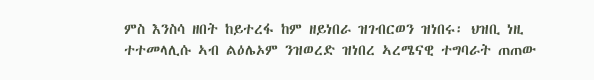ምስ እንስሳ ዘበት ከይተረፋ ከም ዘይነበራ ዝገብርወን ዝነበሩ፡ ህዝቢ ነዚ ተተመላሊሱ ኣብ ልዕሌኦም ንዝወረድ ዝነበረ ኣረሜናዊ ተግባራት ጠጠው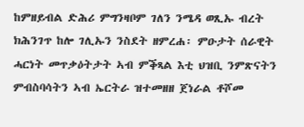ከምዘይብል ድሕሪ ምግንዛቦም ገለን ንሜዳ ወጺኡ ብረት ክሕንገጥ ከሎ ገሊኡን ንስደት ዘምረሐ፡ ምዑታት ሰራዊት ሓርነት መጥቃዕትታት ኣብ ምቕጻል እቲ ህዝቢ ንምጽናትን ምብስባሳትን ኣብ ኤርትራ ዝተመዘዘ ጀነራል ቶሾመ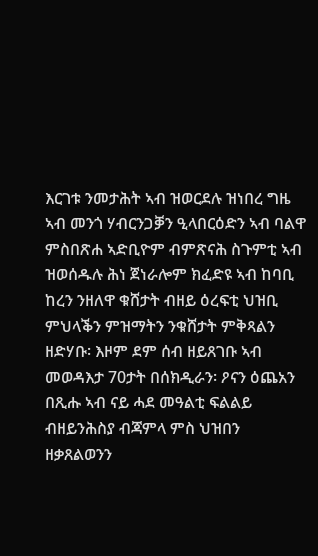እርገቱ ንመታሕት ኣብ ዝወርደሉ ዝነበረ ግዜ ኣብ መንጎ ሃብርንጋቓን ዒላበርዕድን ኣብ ባልዋ ምስበጽሐ ኣድቢዮም ብምጽናሕ ስጉምቲ ኣብ ዝወሰዱሉ ሕነ ጀነራሎም ክፈድዩ ኣብ ከባቢ ከረን ንዘለዋ ቁሸታት ብዘይ ዕረፍቲ ህዝቢ ምህላቕን ምዝማትን ንቁሸታት ምቅጻልን ዘድሃቡ፡ እዞም ደም ሰብ ዘይጸገቡ ኣብ መወዳእታ 70ታት በሰክዲራን፡ ዖናን ዕጨአን በጺሑ ኣብ ናይ ሓደ መዓልቲ ፍልልይ ብዘይንሕስያ ብጃምላ ምስ ህዝበን ዘቃጸልወንን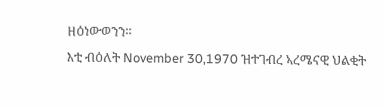ዘዕነውወንን።
እቲ ብዕለት November 30,1970 ዝተገብረ ኣረሜናዊ ህልቂት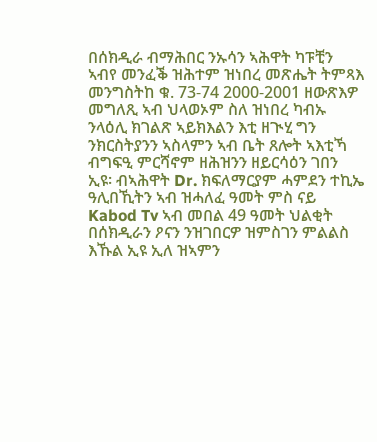በሰክዲራ ብማሕበር ንኡሳን ኣሕዋት ካፑቺን ኣብየ መንፈቕ ዝሕተም ዝነበረ መጽሔት ትምጻእ መንግስትከ ቁ. 73-74 2000-2001 ዘውጽእዎ መግለጺ ኣብ ህላወኦም ስለ ዝነበረ ካብኡ ንላዕሊ ክገልጽ ኣይክእልን እቲ ዘጒሂ ግን ንክርስትያንን ኣስላምን ኣብ ቤት ጸሎት ኣእቲኻ ብግፍዒ ምርሻኖም ዘሕዝንን ዘይርሳዕን ገበን ኢዩ፡ ብኣሕዋት Dr. ክፍለማርያም ሓምደን ተኪኤ ዓሊበኺትን ኣብ ዝሓለፈ ዓመት ምስ ናይ Kabod Tv ኣብ መበል 49 ዓመት ህልቂት በሰክዲራን ዖናን ንዝገበርዎ ዝምስገን ምልልስ እኹል ኢዩ ኢለ ዝኣምን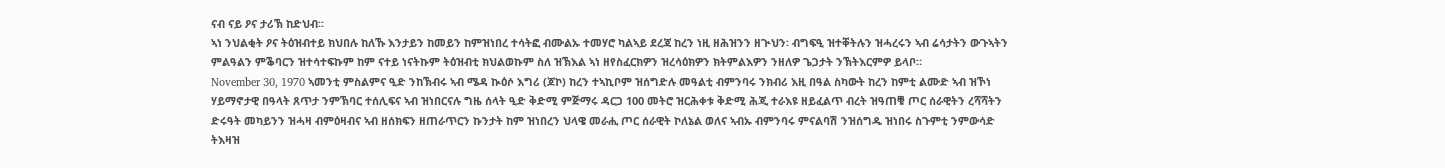ናብ ናይ ዖና ታሪኽ ከድህብ።
ኣነ ንህልቂት ዖና ትዕዝብተይ ክህበሉ ከለኹ እንታይን ከመይን ከምዝነበረ ተሳትፎ ብሙልኡ ተመሃሮ ካልኣይ ደረጃ ከረን ነዚ ዘሕዝንን ዘጒህን፡ ብግፍዒ ዝተቐትሉን ዝሓረሩን ኣብ ሬሳታትን ውጉኣትን ምልዓልን ምቕባርን ዝተሳተፍኩም ከም ናተይ ነናትኩም ትዕዝብቲ ክህልወኩም ስለ ዝኽእል ኣነ ዘየስፈርክዎን ዝረሳዕክዎን ክትምልእዎን ንዘለዎ ጌጋታት ንኽትእርምዎ ይላቦ።
November 30, 1970 ኣመንቲ ምስልምና ዒድ ንከኽብሩ ኣብ ሜዳ ኲዕሶ እግሪ (ጆኮ) ከረን ተኣኪቦም ዝሰግድሉ መዓልቲ ብምንባሩ ንክብሪ እዚ በዓል ስካውት ከረን ከምቲ ልሙድ ኣብ ዝኾነ ሃይማኖታዊ በዓላት ጸጥታ ንምኽባር ተሰሊፍና ኣብ ዝነበርናሉ ግዜ ሰላት ዒድ ቅድሚ ምጅማሩ ዳርጋ 100 መትሮ ዝርሕቀቱ ቅድሚ ሕጂ ተራእዩ ዘይፈልጥ ብረት ዝዓጠቑ ጦር ሰራዊትን ረሻሻትን ድሩዓት መካይንን ዝሓዛ ብምዕዛብና ኣብ ዘሰክፍን ዘጠራጥርን ኩንታት ከም ዝነበረን ህላዌ መራሒ ጦር ሰራዊት ኮለኔል ወለና ኣብኡ ብምንባሩ ምናልባሽ ንዝሰግዱ ዝነበሩ ስጉምቲ ንምውሳድ ትእዛዝ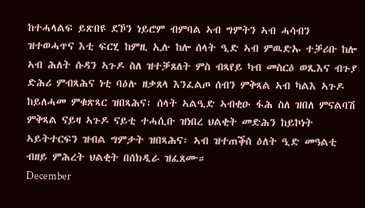ከተሓላልፍ ይጽበዩ ደኾን ነይሮም ብምባል ኣብ ግምትን ኣብ ሓሳብን ዝተወሓጥና እቲ ፍርሂ ከምዚ ኢሉ ከሎ ሰላት ዒድ ኣብ ምዉድኡ ተቓሪቡ ከሎ ኣብ ሕለት ሱዳን ኣጉዶ ስለ ዝተቓጸለት ምስ ብጻየይ ካብ መስርዕ ወጺእና ብጉያ ድሕሪ ምብጻሕና ነቲ ባዕሉ ዘቃጸላ እንፈልጦ ሰብን ምቅጻል ኣብ ካልእ ኣጉዶ ከይለሓመ ምቁጽጻር ዝበጻሕና፡ ሰላት ኣልዒድ ኣብቂዑ ፋሕ ስለ ዝበለ ምናልባሽ ምቅጻል ናይዛ ኣጉዶ ናይቲ ተሓሲቡ ዝነበረ ህልቂት መድሕን ከይኮነት ኣይትተርፍን ዝብል ግምታት ዝበጻሕና፡ ኣብ ዝተጠቕሰ ዕለት ዒድ መዓልቲ ብዘይ ምሕረት ህልቂት በሰክዲራ ዝፈጸሙ።
December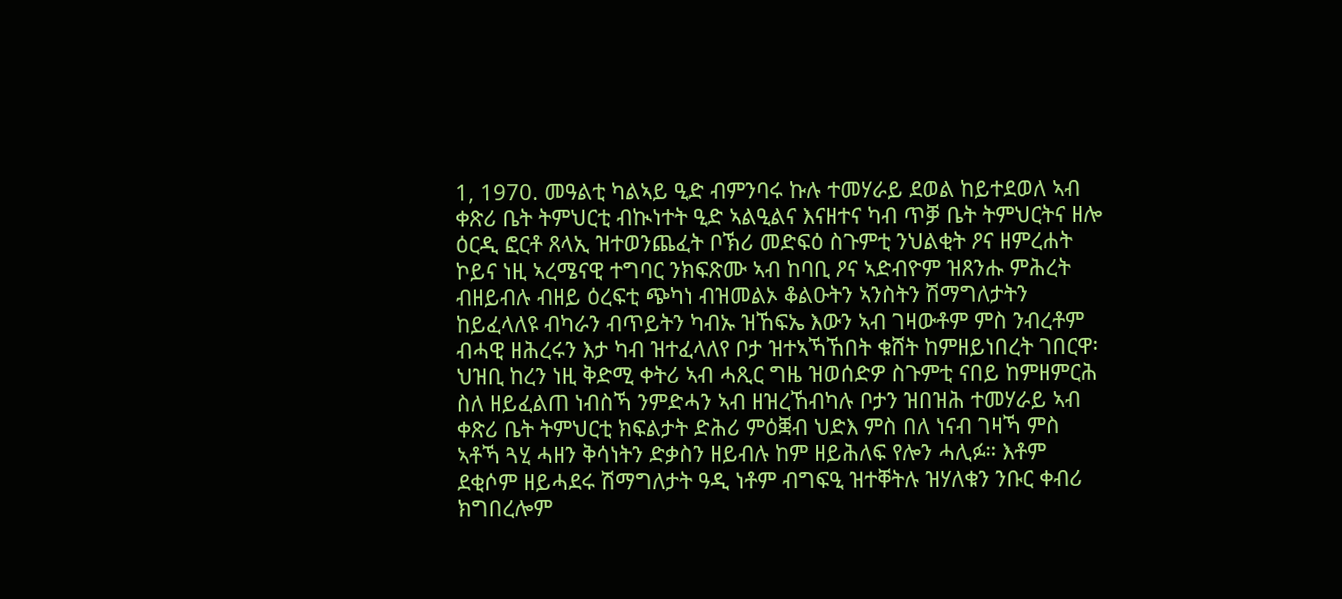1, 1970. መዓልቲ ካልኣይ ዒድ ብምንባሩ ኩሉ ተመሃራይ ደወል ከይተደወለ ኣብ ቀጽሪ ቤት ትምህርቲ ብኲነተት ዒድ ኣልዒልና እናዘተና ካብ ጥቓ ቤት ትምህርትና ዘሎ ዕርዲ ፎርቶ ጸላኢ ዝተወንጨፈት ቦኽሪ መድፍዕ ስጉምቲ ንህልቂት ዖና ዘምረሐት ኮይና ነዚ ኣረሜናዊ ተግባር ንክፍጽሙ ኣብ ከባቢ ዖና ኣድብዮም ዝጸንሑ ምሕረት ብዘይብሉ ብዘይ ዕረፍቲ ጭካነ ብዝመልኦ ቆልዑትን ኣንስትን ሽማግለታትን ከይፈላለዩ ብካራን ብጥይትን ካብኡ ዝኸፍኤ እውን ኣብ ገዛውቶም ምስ ንብረቶም ብሓዊ ዘሕረሩን እታ ካብ ዝተፈላለየ ቦታ ዝተኣኻኸበት ቁሸት ከምዘይነበረት ገበርዋ፡ ህዝቢ ከረን ነዚ ቅድሚ ቀትሪ ኣብ ሓጺር ግዜ ዝወሰድዎ ስጉምቲ ናበይ ከምዘምርሕ ስለ ዘይፈልጠ ነብስኻ ንምድሓን ኣብ ዘዝረኸብካሉ ቦታን ዝበዝሕ ተመሃራይ ኣብ ቀጽሪ ቤት ትምህርቲ ክፍልታት ድሕሪ ምዕቛብ ህድእ ምስ በለ ነናብ ገዛኻ ምስ ኣቶኻ ጓሂ ሓዘን ቅሳነትን ድቃስን ዘይብሉ ከም ዘይሕለፍ የሎን ሓሊፉ። እቶም ደቂሶም ዘይሓደሩ ሽማግለታት ዓዲ ነቶም ብግፍዒ ዝተቐትሉ ዝሃለቁን ንቡር ቀብሪ ክግበረሎም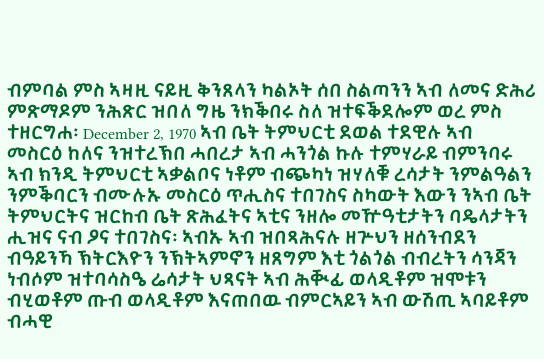ብምባል ምስ ኣዛዚ ናይዚ ቅንጸላን ካልኦት ሰበ ስልጣንን ኣብ ለመና ድሕሪ ምጽማዶም ንሕጽር ዝበለ ግዜ ንክቕበሩ ስለ ዝተፍቕደሎም ወረ ምስ ተዘርግሐ፡ December 2, 1970 ኣብ ቤት ትምህርቲ ደወል ተደዊሉ ኣብ መስርዕ ከለና ንዝተረኽበ ሓበረታ ኣብ ሓንጎል ኩሉ ተምሃራይ ብምንባሩ ኣብ ክንዲ ትምህርቲ ኣቃልቦና ነቶም ብጭካነ ዝሃለቑ ረሳታት ንምልዓልን ንምቕባርን ብሙሉኡ መስርዕ ጥሒስና ተበገስና ስካውት እውን ንኣብ ቤት ትምህርትና ዝርከብ ቤት ጽሕፈትና ኣቲና ንዘሎ መዅዓቲታትን ባዴላታትን ሒዝና ናብ ዖና ተበገስና፡ ኣብኡ ኣብ ዝበጻሕናሉ ዘጕህን ዘሰንብደን ብዓይንኻ ኽትርእዮን ንኽትኣምኖን ዘጸግም እቲ ጎልጎል ብብረትን ሳንጃን ነብሶም ዝተባሳስዔ ሬሳታት ህጻናት ኣብ ሕቚፊ ወላዲቶም ዝሞቱን ብሂወቶም ጡብ ወላዲቶም እናጠበዉ ብምርኣይን ኣብ ውሽጢ ኣባይቶም ብሓዊ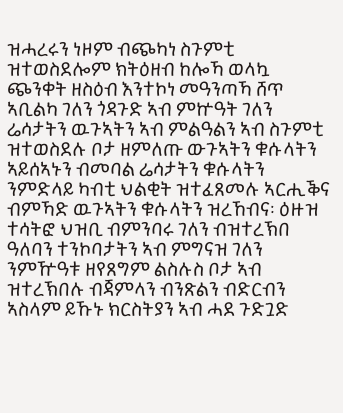ዝሓረሩን ነዞም ብጭካነ ስጉምቲ ዝተወስደሎም ክትዕዘብ ከሎኻ ወላኳ ጭንቀት ዘስዕብ እንተኮነ መዓንጣኻ ሸጥ ኣቢልካ ገለን ጎዳጉድ ኣብ ምኵዓት ገለን ሬሳታትን ዉጉኣትን ኣብ ምልዓልን ኣብ ስጉምቲ ዝተወስደሉ ቦታ ዘምለጡ ውጉኣትን ቁሱላትን ኣይሰኣኑን ብመባል ሬሳታትን ቁሱላትን ንምድላይ ካብቲ ህልቂት ዝተፈጸመሉ ኣርሒቕና ብምኻድ ዉጉኣትን ቁሱላትን ዝረኸብና፡ ዕዙዝ ተሳትፎ ህዝቢ ብምንባሩ ገለን ብዝተረኽበ ዓለባን ተንኮባታትን ኣብ ምግናዝ ገለን ንምዅዓቱ ዘየጸግም ልስሉስ ቦታ ኣብ ዝተረኽበሉ ብጃምላን ብንጽልን ብድርብን ኣስላም ይኹኑ ክርስትያን ኣብ ሓደ ጉድጓድ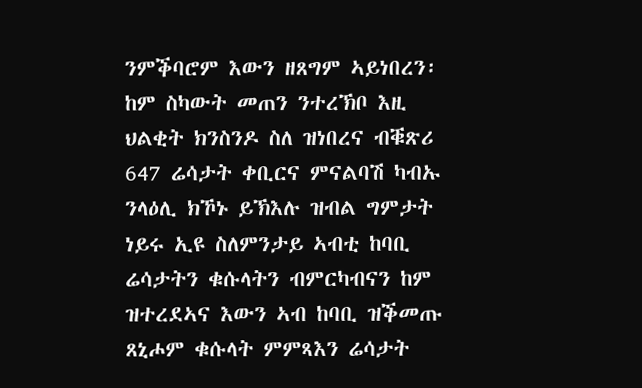ንምቕባሮም እውን ዘጸግም ኣይነበረን፡ ከም ስካውት መጠን ንተረኽቦ እዚ ህልቂት ክንስንዶ ስለ ዝነበረና ብቑጽሪ 647 ሬሳታት ቀቢርና ምናልባሽ ካብኡ ንላዕሊ ክኾኑ ይኽእሉ ዝብል ግምታት ነይሩ ኢዩ ስለምንታይ ኣብቲ ከባቢ ሬሳታትን ቁሱላትን ብምርካብናን ከም ዝተረደኣና እውን ኣብ ከባቢ ዝቕመጡ ጸኒሖም ቁሱላት ምምጻእን ሬሳታት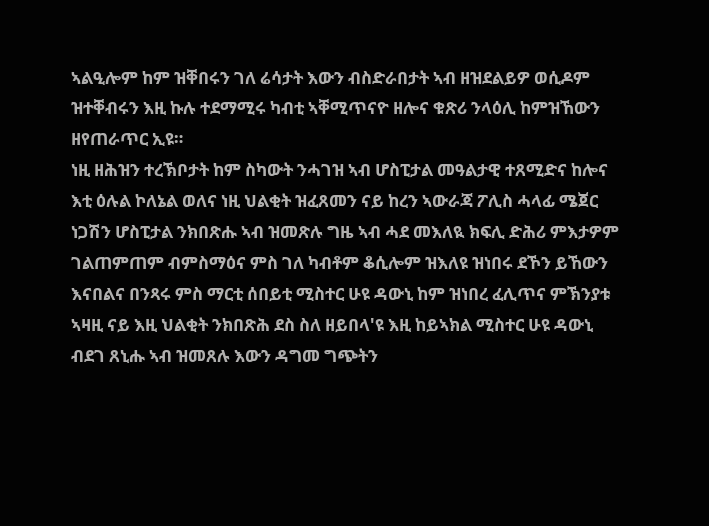ኣልዒሎም ከም ዝቐበሩን ገለ ሬሳታት እውን ብስድራበታት ኣብ ዘዝደልይዎ ወሲዶም ዝተቐብሩን እዚ ኩሉ ተደማሚሩ ካብቲ ኣቐሚጥናዮ ዘሎና ቁጽሪ ንላዕሊ ከምዝኸውን ዘየጠራጥር ኢዩ።
ነዚ ዘሕዝን ተረኽቦታት ከም ስካውት ንሓገዝ ኣብ ሆስፒታል መዓልታዊ ተጸሚድና ከሎና እቲ ዕሉል ኮለኔል ወለና ነዚ ህልቂት ዝፈጸመን ናይ ከረን ኣውራጃ ፖሊስ ሓላፊ ሜጀር ነጋሽን ሆስፒታል ንክበጽሑ ኣብ ዝመጽሉ ግዜ ኣብ ሓደ መእለዪ ክፍሊ ድሕሪ ምእታዎም ገልጠምጠም ብምስማዕና ምስ ገለ ካብቶም ቆሲሎም ዝእለዩ ዝነበሩ ደኾን ይኸውን እናበልና በንጻሩ ምስ ማርቲ ሰበይቲ ሚስተር ሁዩ ዳውኒ ከም ዝነበረ ፈሊጥና ምኽንያቱ ኣዛዚ ናይ እዚ ህልቂት ንክበጽሕ ደስ ስለ ዘይበላ'ዩ እዚ ከይኣክል ሚስተር ሁዩ ዳውኒ ብደገ ጸኒሑ ኣብ ዝመጸሉ እውን ዳግመ ግጭትን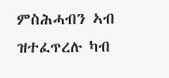ምስሕሓብን ኣብ ዝተፈጥረሉ ካብ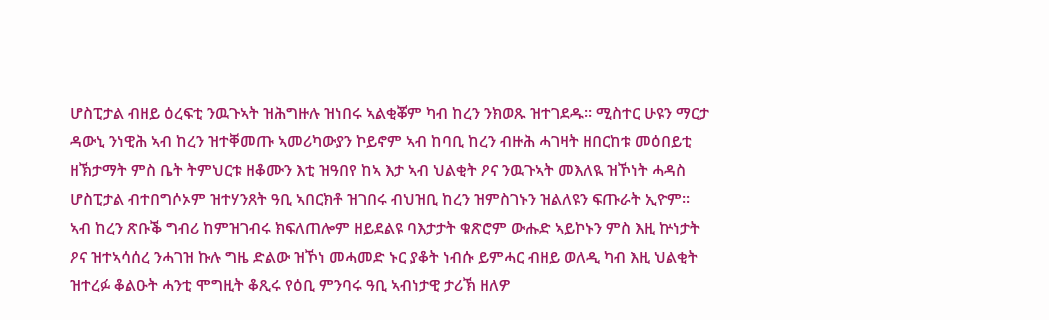ሆስፒታል ብዘይ ዕረፍቲ ንዉጉኣት ዝሕግዙሉ ዝነበሩ ኣልቂቖም ካብ ከረን ንክወጹ ዝተገደዱ። ሚስተር ሁዩን ማርታ ዳውኒ ንነዊሕ ኣብ ከረን ዝተቐመጡ ኣመሪካውያን ኮይኖም ኣብ ከባቢ ከረን ብዙሕ ሓገዛት ዘበርከቱ መዕበይቲ ዘኽታማት ምስ ቤት ትምህርቱ ዘቆሙን እቲ ዝዓበየ ከኣ እታ ኣብ ህልቂት ዖና ንዉጉኣት መእለዪ ዝኾነት ሓዳስ ሆስፒታል ብተበግሶኦም ዝተሃንጸት ዓቢ ኣበርክቶ ዝገበሩ ብህዝቢ ከረን ዝምስገኑን ዝልለዩን ፍጡራት ኢዮም፡፡
ኣብ ከረን ጽቡቕ ግብሪ ከምዝገብሩ ክፍለጠሎም ዘይደልዩ ባእታታት ቁጽሮም ውሑድ ኣይኮኑን ምስ እዚ ኵነታት ዖና ዝተኣሳሰረ ንሓገዝ ኩሉ ግዜ ድልው ዝኾነ መሓመድ ኑር ያቆት ነብሱ ይምሓር ብዘይ ወለዲ ካብ እዚ ህልቂት ዝተረፉ ቆልዑት ሓንቲ ሞግዚት ቆጺሩ የዕቢ ምንባሩ ዓቢ ኣብነታዊ ታሪኽ ዘለዎ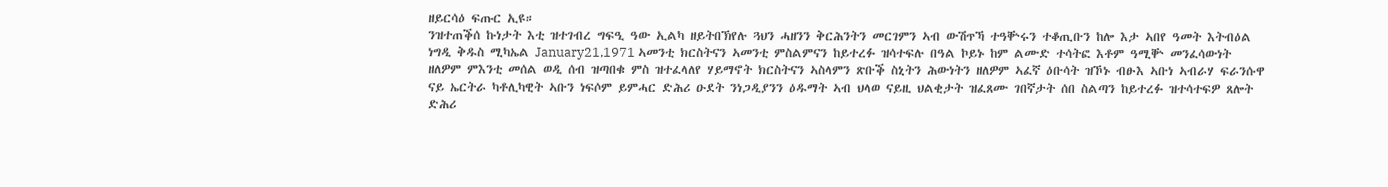ዘይርሳዕ ፍጡር ኢዩ።
ንዝተጠቕሰ ኩነታት እቲ ዝተገብረ ግፍዒ ዓው ኢልካ ዘይትበኽየሉ ጓህን ሓዘንን ቅርሕንትን መርገምን ኣብ ውሽጥኻ ተዓቝሩን ተቆጢቡን ከሎ እታ ኣበየ ዓመት እትብዕል ነግዲ ቅዱስ ሚካኤል January21,1971 ኣመንቲ ክርስትናን ኣመንቲ ምስልምናን ከይተረፉ ዝሳተፍሉ በዓል ኮይኑ ከም ልሙድ ተሳትፎ እቶም ዓሚቝ መንፈሳውነት ዘለዎም ምእንቲ መሰል ወዲ ሰብ ዝጣበቁ ምስ ዝተፈላለየ ሃይማኖት ክርስትናን ኣስላምን ጽቡቕ ስኒትን ሕውነትን ዘለዎም ኣፈኛ ዕቡሳት ዝኾኑ ብፁእ ኣቡነ ኣብራሃ ፍራንሱዋ ናይ ኤርትራ ካቶሊካዊት ኣቡን ነፍሶም ይምሓር ድሕሪ ዑደት ንነጋዲያንን ዕዱማት ኣብ ህላወ ናይዚ ህልቂታት ዝፈጸሙ ገበኛታት ሰበ ስልጣን ከይተረፉ ዝተሳተፍዎ ጸሎት ድሕሪ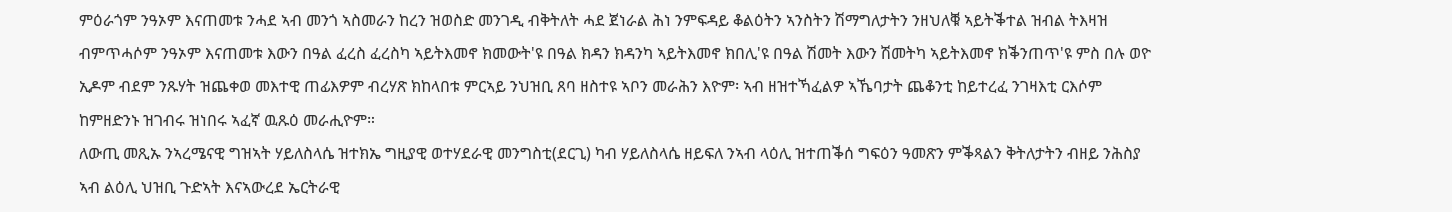ምዕራጎም ንዓኦም እናጠመቱ ንሓደ ኣብ መንጎ ኣስመራን ከረን ዝወስድ መንገዲ ብቅትለት ሓደ ጀነራል ሕነ ንምፍዳይ ቆልዕትን ኣንስትን ሽማግለታትን ንዘህለቑ ኣይትቕተል ዝብል ትእዛዝ ብምጥሓሶም ንዓኦም እናጠመቱ እውን በዓል ፈረስ ፈረስካ ኣይትእመኖ ክመውት'ዩ በዓል ክዳን ክዳንካ ኣይትእመኖ ክበሊ'ዩ በዓል ሽመት እውን ሽመትካ ኣይትእመኖ ክቕንጠጥ'ዩ ምስ በሉ ወዮ ኢዶም ብደም ንጹሃት ዝጨቀወ መእተዊ ጠፊእዎም ብረሃጽ ክከላበቱ ምርኣይ ንህዝቢ ጸባ ዘስተዩ ኣቦን መራሕን እዮም፡ ኣብ ዘዝተኻፈልዎ ኣኼባታት ጨቆንቲ ከይተረፈ ንገዛእቲ ርእሶም ከምዘድንኑ ዝገብሩ ዝነበሩ ኣፈኛ ዉጹዕ መራሒዮም።
ለውጢ መጺኡ ንኣረሜናዊ ግዝኣት ሃይለስላሴ ዝተክኤ ግዚያዊ ወተሃደራዊ መንግስቲ(ደርጊ) ካብ ሃይለስላሴ ዘይፍለ ንኣብ ላዕሊ ዝተጠቕሰ ግፍዕን ዓመጽን ምቕጻልን ቅትለታትን ብዘይ ንሕስያ ኣብ ልዕሊ ህዝቢ ጉድኣት እናኣውረደ ኤርትራዊ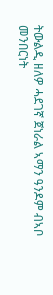ትውልዲ ዘለዎ ሓደገኛ ጀነራል ኣማን ዓንዶም ብኣቦ መንበርነት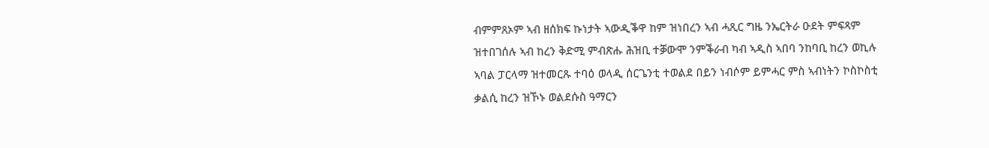ብምምጸኦም ኣብ ዘሰክፍ ኩነታት ኣውዲቕዋ ከም ዝነበረን ኣብ ሓጺር ግዜ ንኤርትራ ዑደት ምፍጻም ዝተበገሰሉ ኣብ ከረን ቅድሚ ምብጽሑ ሕዝቢ ተቓውሞ ንምቕራብ ካብ ኣዲስ ኣበባ ንከባቢ ከረን ወኪሉ ኣባል ፓርላማ ዝተመርጹ ተባዕ ወላዲ ሰርጌንቲ ተወልደ በይን ነብሶም ይምሓር ምስ ኣብነትን ኮስኮስቲ ቃልሲ ከረን ዝኾኑ ወልደሱስ ዓማርን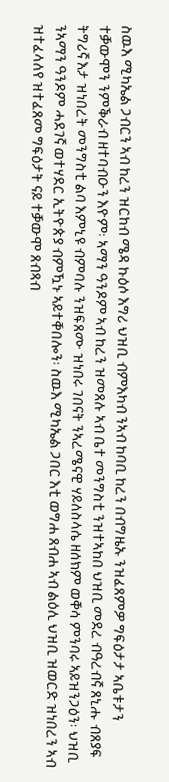ስዉእ ሚካኤል ጋብርን ኣብ ከረን ዝርከብ ሜዳ ኩዕሶ እግሪ ህዝቢ ብምእካብ ንኣብ ከባቢ ከረን በብግዜኡ ንዝፈጸምዎ ግፍዕታታ ኣቤቱታን ተቓውሞን ንምቕራብ ዘተባብዑን እዮም፡ ኣማን ዓንዶም ኣብ ከረን ዝመጸሉ ኣብ ቤተ መንግስቲ ንዝተኣከበ ህዝቢ መደረ ብዓረብኛ ጸኒሑ ብጸያፍ ትግሪኛ እታ ዝነበረት መንግስቲ ልባ እምኒዩ ብምባሉ ንዝፍጸሙ ዝነበሩ ገበናት ንኣረሜናዊ ሃይለስላሴ ዘሰክም ወቐሳ ምንባሩ ኣይዝንጋዕን፡ ህዝቢ ንኣማን ዓንዶም ሓደገኛ ወተሃደር ኢትዮጵያ ብምዃኑ ኣይተቐበሎን፡ ስዉእ ሚካኤል ጋበር እቲ ወግሐ ጸብሐ ኣብ ልዕሊ ህዝቢ ዝወርድ ዝነበረን ኣብ ዝተፈላለየ ዝተፈጸመ ግፍዕታት ናይ ተቓውሞ ጸብጻብ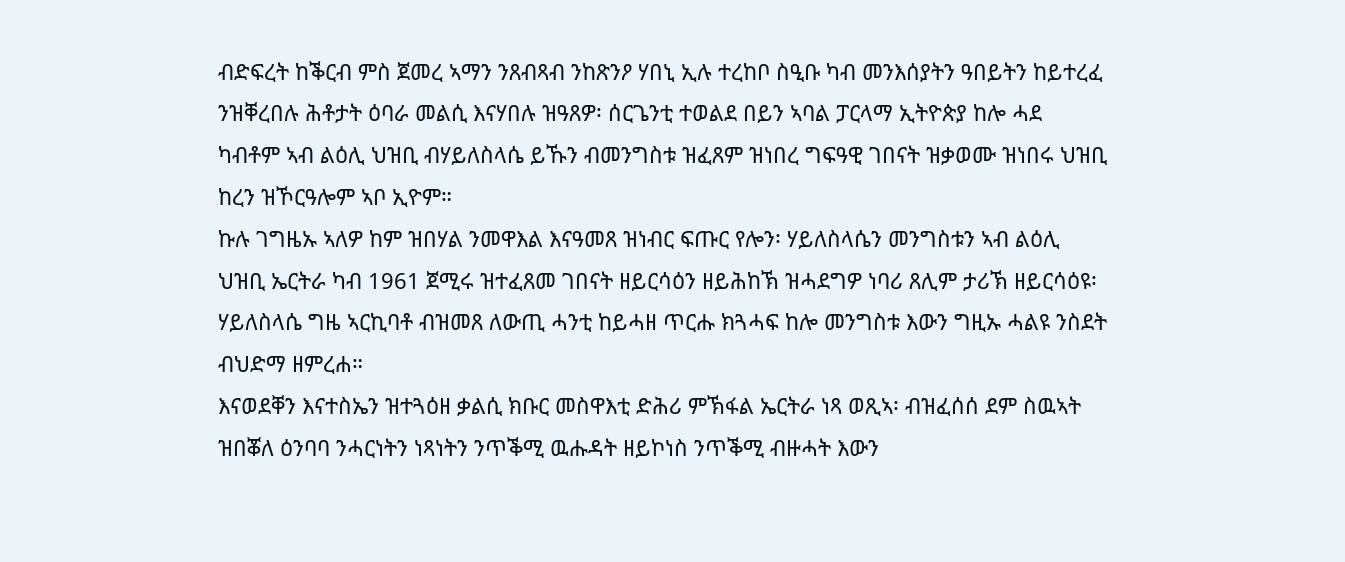ብድፍረት ከቕርብ ምስ ጀመረ ኣማን ንጸብጻብ ንከጽንዖ ሃበኒ ኢሉ ተረከቦ ስዒቡ ካብ መንእሰያትን ዓበይትን ከይተረፈ ንዝቐረበሉ ሕቶታት ዕባራ መልሲ እናሃበሉ ዝዓጸዎ፡ ሰርጌንቲ ተወልደ በይን ኣባል ፓርላማ ኢትዮጵያ ከሎ ሓደ ካብቶም ኣብ ልዕሊ ህዝቢ ብሃይለስላሴ ይኹን ብመንግስቱ ዝፈጸም ዝነበረ ግፍዓዊ ገበናት ዝቃወሙ ዝነበሩ ህዝቢ ከረን ዝኾርዓሎም ኣቦ ኢዮም።
ኩሉ ገግዜኡ ኣለዎ ከም ዝበሃል ንመዋእል እናዓመጸ ዝነብር ፍጡር የሎን፡ ሃይለስላሴን መንግስቱን ኣብ ልዕሊ ህዝቢ ኤርትራ ካብ 1961 ጀሚሩ ዝተፈጸመ ገበናት ዘይርሳዕን ዘይሕከኽ ዝሓደግዎ ነባሪ ጸሊም ታሪኽ ዘይርሳዕዩ፡ ሃይለስላሴ ግዜ ኣርኪባቶ ብዝመጸ ለውጢ ሓንቲ ከይሓዘ ጥርሑ ክጓሓፍ ከሎ መንግስቱ እውን ግዚኡ ሓልዩ ንስደት ብህድማ ዘምረሐ።
እናወደቐን እናተስኤን ዝተጓዕዘ ቃልሲ ክቡር መስዋእቲ ድሕሪ ምኽፋል ኤርትራ ነጻ ወጺኣ፡ ብዝፈሰሰ ደም ስዉኣት ዝበቖለ ዕንባባ ንሓርነትን ነጻነትን ንጥቕሚ ዉሑዳት ዘይኮነስ ንጥቕሚ ብዙሓት እውን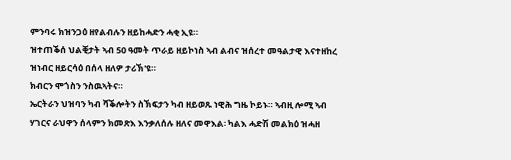ምንባሩ ክዝንጋዕ ዘየልብሉን ዘይከሓድን ሓቂ ኢዩ።
ዝተጠቕሰ ህልቒታት ኣብ 50 ዓመት ጥራይ ዘይኮነስ ኣብ ልብና ዝሰረተ መዓልታዊ እናተዘከረ ዝነብር ዘይርሳዕ በሰላ ዘለዎ ታሪኽ'ዩ።
ክብርን ሞጎስን ንስዉኣትና።
ኤርትራን ህዝባን ካብ ሻቕሎትን ስኽፍታን ካብ ዘይወጹ ነዊሕ ግዜ ኮይኑ። ኣብዚ ሎሚ ኣብ ሃገርና ራህዋን ሰላምን ክመጽእ እንቃለሰሉ ዘለና መዋእል፡ ካልእ ሓድሽ መልክዕ ዝሓዘ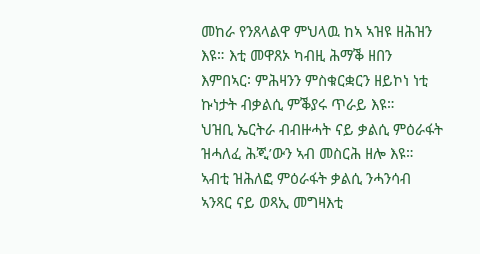መከራ የንጸላልዋ ምህላዉ ከኣ ኣዝዩ ዘሕዝን እዩ። እቲ መዋጸኦ ካብዚ ሕማቕ ዘበን እምበኣር፡ ምሕዛንን ምስቁርቋርን ዘይኮነ ነቲ ኩነታት ብቃልሲ ምቕያሩ ጥራይ እዩ።
ህዝቢ ኤርትራ ብብዙሓት ናይ ቃልሲ ምዕራፋት ዝሓለፈ ሕጂ’ውን ኣብ መስርሕ ዘሎ እዩ። ኣብቲ ዝሕለፎ ምዕራፋት ቃልሲ ንሓንሳብ ኣንጻር ናይ ወጻኢ መግዛእቲ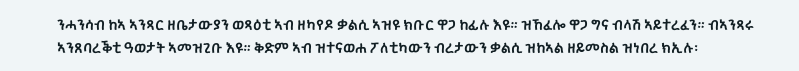ንሓንሳብ ከኣ ኣንጻር ዘቤታውያን ወጻዕቲ ኣብ ዘካየዶ ቃልሲ ኣዝዩ ክቡር ዋጋ ከፊሉ እዩ። ዝኸፈሎ ዋጋ ግና ብላሽ ኣይተረፈን። ብኣንጻሩ ኣንጸባረቕቲ ዓወታት ኣመዝጊቡ እዩ። ቅድም ኣብ ዝተናወሐ ፖለቲካውን ብረታውን ቃልሲ ዝከኣል ዘይመስል ዝነበረ ክኢሉ፡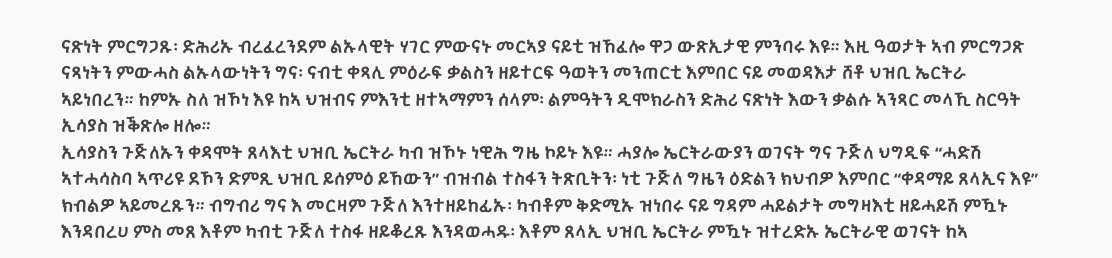ናጽነት ምርግጋጹ፡ ድሕሪኡ ብረፈረንደም ልኡላዊት ሃገር ምውናኑ መርኣያ ናይቲ ዝኸፈሎ ዋጋ ውጽኢታዊ ምንባሩ እዩ። እዚ ዓወታት ኣብ ምርግጋጽ ናጻነትን ምውሓስ ልኡላውነትን ግና፡ ናብቲ ቀጻሊ ምዕራፍ ቃልስን ዘይተርፍ ዓወትን መንጠርቲ እምበር ናይ መወዳእታ ሸቶ ህዝቢ ኤርትራ ኣይነበረን። ከምኡ ስለ ዝኾነ እዩ ከኣ ህዝብና ምእንቲ ዘተኣማምን ሰላም፡ ልምዓትን ዲሞክራስን ድሕሪ ናጽነት እውን ቃልሱ ኣንጻር መላኺ ስርዓት ኢሳያስ ዝቕጽሎ ዘሎ።
ኢሳያስን ጉጅለኡን ቀዳሞት ጸላእቲ ህዝቢ ኤርትራ ካብ ዝኾኑ ነዊሕ ግዜ ኮይኑ እዩ። ሓያሎ ኤርትራውያን ወገናት ግና ጉጅለ ህግዲፍ “ሓድሽ ኣተሓሳስባ ኣጥሪዩ ደኾን ድምጺ ህዝቢ ይሰምዕ ይኸውን” ብዝብል ተስፋን ትጽቢትን፡ ነቲ ጉጅለ ግዜን ዕድልን ክህብዎ እምበር “ቀዳማይ ጸላኢና እዩ” ክብልዎ ኣይመረጹን። ብግብሪ ግና እ መርዛም ጉጅለ እንተዘይከፊኡ፡ ካብቶም ቅድሚኡ ዝነበሩ ናይ ግዳም ሓይልታት መግዛእቲ ዘይሓይሽ ምዃኑ እንዳበረሀ ምስ መጸ እቶም ካብቲ ጉጅለ ተስፋ ዘይቆረጹ እንዳወሓዱ፡ እቶም ጸላኢ ህዝቢ ኤርትራ ምዃኑ ዝተረድኡ ኤርትራዊ ወገናት ከኣ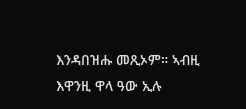እንዳበዝሑ መጺኦም። ኣብዚ እዋንዚ ዋላ ዓው ኢሉ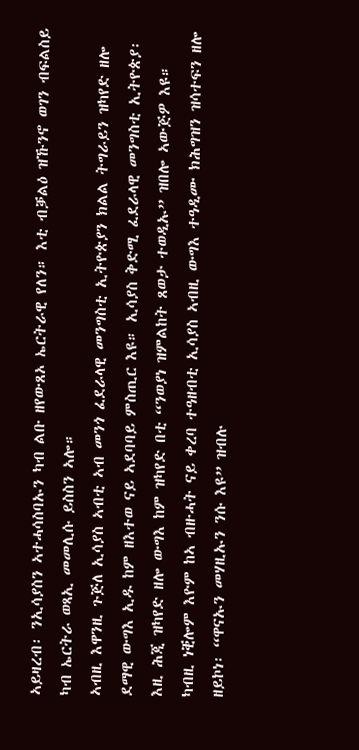ኣይዛረብ፡ ንኢሳያስን ኣተሓሳስባኡን ካብ ልቡ ዘየውጸኦ ኤርትራዊ የለን። እቲ ብቓልዕ ዝኹንኖ ወገን ብፍልስይ ካብ ኤርትራ ወጻኢ መመሊሱ ይስስን ኣሎ።
ኣብዚ እዋንዚ ጉጅለ ኢሳያስ ኣብቲ ኣብ መንጎ ፈደራላዊ መንግስቲ ኢትዮጵያን ክልል ትግራይን ዝካየድ ዘሎ ደማዊ ውግእ ኢዱ ከም ዘእተወ ናይ ኣደባባይ ምስጢር እዩ። ኢሳያስ ቅድሚ ፈደራላዊ መንግስቲ ኢትዮጵያ፡ እዚ ሕጂ ዝካየድ ዘሎ ውግእ ከም ዝካየድ በቲ “ንወያነ ዝምልከት ጸወታ ተወዲኡ” ዝበሎ ኣውጅዎ እዩ። ካብዚ ነቒሎም እዮም ከኣ ብዙሓት ናይ ቀረባ ተዓዘብቲ ኢሳያስ ኣብዚ ውግእ ተዓዲሙ ክሕግዝን ዝሳተፍን ዘሎ ዘይኮነ፡ “ዋናኡን መሃዚኡን ንሱ እዩ” ዝብሉ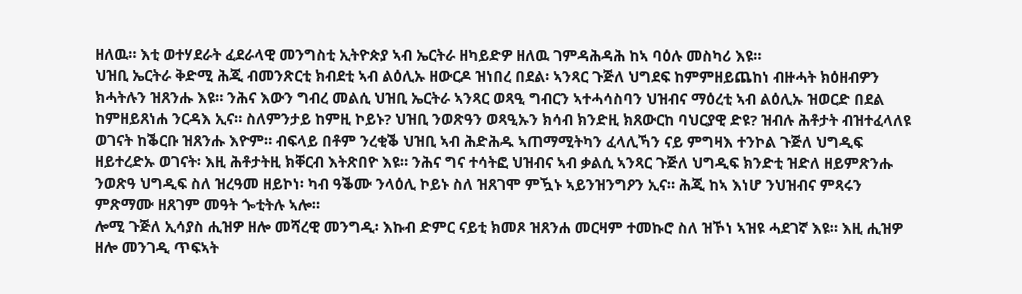ዘለዉ። እቲ ወተሃደራት ፈደራላዊ መንግስቲ ኢትዮጵያ ኣብ ኤርትራ ዘካይድዎ ዘለዉ ገምዳሕዳሕ ከኣ ባዕሉ መስካሪ እዩ።
ህዝቢ ኤርትራ ቅድሚ ሕጂ ብመንጽርቲ ክብደቲ ኣብ ልዕሊኡ ዘውርዶ ዝነበረ በደል፡ ኣንጻር ጉጅለ ህግደፍ ከምምዘይጨከነ ብዙሓት ክዕዘብዎን ክሓትሉን ዝጸንሑ እዩ። ንሕና እውን ግብረ መልሲ ህዝቢ ኤርትራ ኣንጻር ወጻዒ ግብርን ኣተሓሳስባን ህዝብና ማዕረቲ ኣብ ልዕሊኡ ዝወርድ በደል ከምዘይጸነሐ ንርዳእ ኢና። ስለምንታይ ከምዚ ኮይኑ? ህዝቢ ንወጽዓን ወጻዒኡን ክሳብ ክንድዚ ክጸውርከ ባህርያዊ ድዩ? ዝብሉ ሕቶታት ብዝተፈላለዩ ወገናት ከቕርቡ ዝጸንሑ እዮም። ብፍላይ በቶም ንረቂቕ ህዝቢ ኣብ ሕድሕዱ ኣጠማሚትካን ፈላሊኻን ናይ ምግዛእ ተንኮል ጉጅለ ህግዲፍ ዘይተረድኡ ወገናት፡ እዚ ሕቶታትዚ ክቐርብ እትጽበዮ እዩ። ንሕና ግና ተሳትፎ ህዝብና ኣብ ቃልሲ ኣንጻር ጉጅለ ህግዲፍ ክንድቲ ዝድለ ዘይምጽንሑ ንወጽዓ ህግዲፍ ስለ ዝረዓመ ዘይኮነ፡ ካብ ዓቕሙ ንላዕሊ ኮይኑ ስለ ዝጸገሞ ምዃኑ ኣይንዝንግዖን ኢና። ሕጂ ከኣ እነሆ ንህዝብና ምጻሩን ምጽማሙ ዘጸገም መዓት ጐቲትሉ ኣሎ።
ሎሚ ጉጅለ ኢሳያስ ሒዝዎ ዘሎ መሻረዊ መንግዲ፡ እኩብ ድምር ናይቲ ክመጾ ዝጸንሐ መርዛም ተመኩሮ ስለ ዝኾነ ኣዝዩ ሓደገኛ እዩ። እዚ ሒዝዎ ዘሎ መንገዲ ጥፍኣት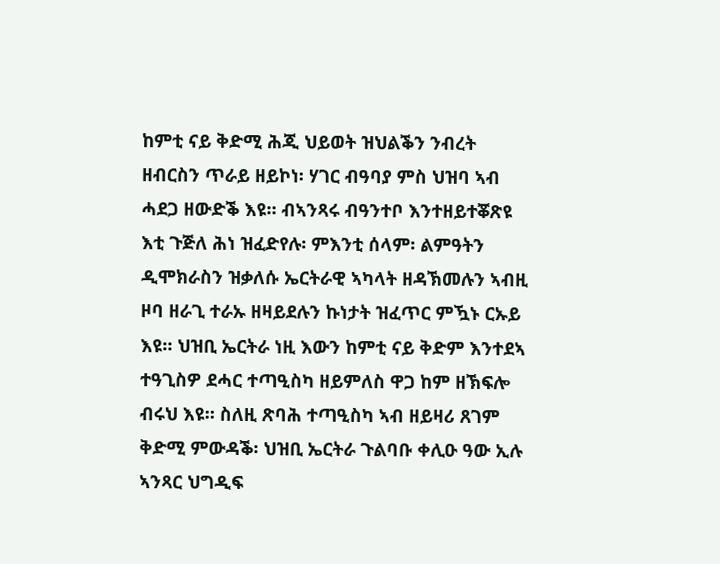ከምቲ ናይ ቅድሚ ሕጂ ህይወት ዝህልቕን ንብረት ዘብርስን ጥራይ ዘይኮነ፡ ሃገር ብዓባያ ምስ ህዝባ ኣብ ሓደጋ ዘውድቕ እዩ። ብኣንጻሩ ብዓንተቦ እንተዘይተቖጽዩ እቲ ጉጅለ ሕነ ዝፈድየሉ፡ ምእንቲ ሰላም፡ ልምዓትን ዲሞክራስን ዝቃለሱ ኤርትራዊ ኣካላት ዘዳኽመሉን ኣብዚ ዞባ ዘራጊ ተራኡ ዘዛይደሉን ኩነታት ዝፈጥር ምዃኑ ርኡይ እዩ። ህዝቢ ኤርትራ ነዚ እውን ከምቲ ናይ ቅድም እንተደኣ ተዓጊስዎ ደሓር ተጣዒስካ ዘይምለስ ዋጋ ከም ዘኽፍሎ ብሩህ እዩ። ስለዚ ጽባሕ ተጣዒስካ ኣብ ዘይዛሪ ጸገም ቅድሚ ምውዳቕ፡ ህዝቢ ኤርትራ ጉልባቡ ቀሊዑ ዓው ኢሉ ኣንጻር ህግዲፍ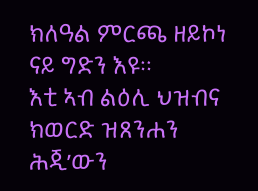ክለዓል ምርጫ ዘይኮነ ናይ ግድን እዩ።
እቲ ኣብ ልዕሊ ህዝብና ክወርድ ዝጸንሐን ሕጂ’ውን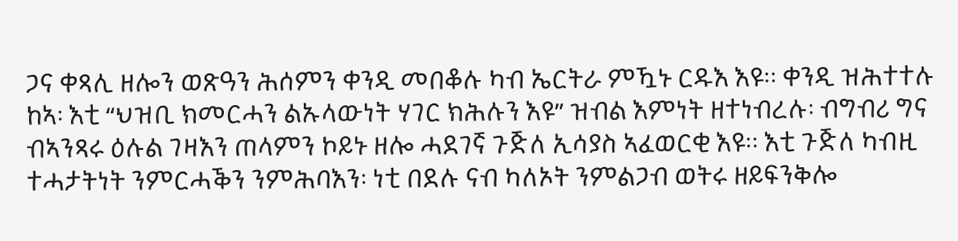ጋና ቀጻሊ ዘሎን ወጽዓን ሕሰምን ቀንዲ መበቆሉ ካብ ኤርትራ ምዃኑ ርዱእ እዩ። ቀንዲ ዝሕተተሉ ከኣ፡ እቲ “ህዝቢ ክመርሓን ልኡላውነት ሃገር ክሕሉን እዩ” ዝብል እምነት ዘተነብረሉ፡ ብግብሪ ግና ብኣንጻሩ ዕሉል ገዛእን ጠላምን ኮይኑ ዘሎ ሓደገኛ ጉጅለ ኢሳያስ ኣፈወርቂ እዩ። እቲ ጉጅለ ካብዚ ተሓታትነት ንምርሓቕን ንምሕባእን፡ ነቲ በደሉ ናብ ካለኦት ንምልጋብ ወትሩ ዘይፍንቅሎ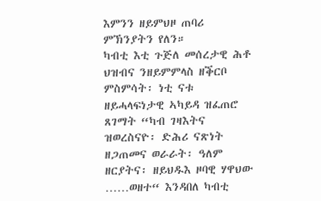እምንን ዘይምህዞ ጠባሪ ምኽንያትን የለን።
ካብቲ እቲ ጉጅለ መሰረታዊ ሕቶ ህዝብና ንዘይምምላስ ዘቕርቦ ምስምሳት፡ ነቲ ናቱ ዘይሓላፍነታዊ ኣካይዳ ዝፈጠሮ ጸገማት “ካብ ገዛእትና ዝወረስናዮ፡ ድሕሪ ናጽነት ዘጋጠመና ወራራት፡ ዓለም ዘርያትና፡ ዘይህዱእ ዞባዊ ሃዋህው ……ወዘተ“ እንዳበለ ካብቲ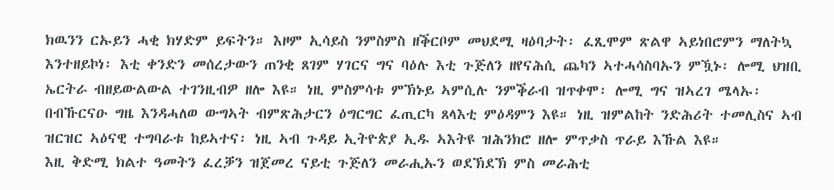ክዉንን ርኡይን ሓቂ ክሃድም ይፍትን። እዞም ኢሳይስ ንምስምስ ዘቕርቦም መህደሚ ዛዕባታት፡ ፈጺሞም ጽልዋ ኣይነበሮምን ማለትኳ እንተዘይኮነ፡ እቲ ቀንድን መሰረታውን ጠንቂ ጸገም ሃገርና ግና ባዕሉ እቲ ጉጅለን ዘየናሕሲ ጨካን ኣተሓሳስባኡን ምዃኑ፡ ሎሚ ህዝቢ ኤርትራ ብዘይውልውል ተገንዚብዎ ዘሎ እዩ። ነዚ ምስምሳቱ ምኽኑይ ኣምሲሉ ንምቕራብ ዝጥቀሞ፡ ሎሚ ግና ዝኣረገ ሜላኡ፡ በብኹርናዑ ግዜ እንዳሓለወ ውግኣት ብምጽሕታርን ዕግርግር ፈጢርካ ጸላእቲ ምዕዳምን እዩ። ነዚ ዝምልከት ንድሕሪት ተመሊስና ኣብ ዝርዝር ኣዕናዊ ተግባራቱ ከይኣተና፡ ነዚ ኣብ ጉዳይ ኢትዮጵያ ኢዱ ኣእትዩ ዝሕንክሮ ዘሎ ምጥቃስ ጥራይ እኹል እዩ።
እዚ ቅድሚ ክልተ ዓመትን ፈረቓን ዝጀመረ ናይቲ ጉጅለን መራሒኡን ወደኽደኽ ምስ መራሕቲ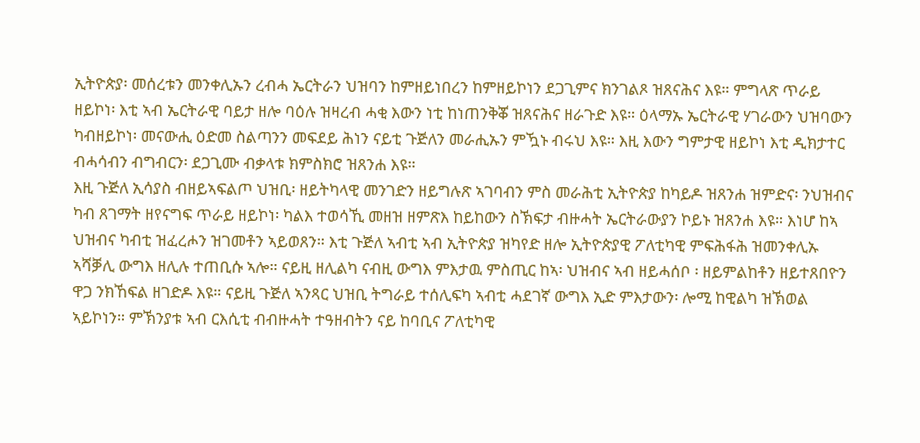ኢትዮጵያ፡ መሰረቱን መንቀሊኡን ረብሓ ኤርትራን ህዝባን ከምዘይነበረን ከምዘይኮነን ደጋጊምና ክንገልጾ ዝጸናሕና እዩ። ምግላጽ ጥራይ ዘይኮነ፡ እቲ ኣብ ኤርትራዊ ባይታ ዘሎ ባዕሉ ዝዛረብ ሓቂ እውን ነቲ ከነጠንቅቖ ዝጸናሕና ዘራጉድ እዩ። ዕላማኡ ኤርትራዊ ሃገራውን ህዝባውን ካብዘይኮነ፡ መናውሒ ዕድመ ስልጣንን መፍደይ ሕነን ናይቲ ጉጅለን መራሒኡን ምዃኑ ብሩህ እዩ። እዚ እውን ግምታዊ ዘይኮነ እቲ ዲክታተር ብሓሳብን ብግብርን፡ ደጋጊሙ ብቃላቱ ክምስክሮ ዝጸንሐ እዩ።
እዚ ጉጅለ ኢሳያስ ብዘይኣፍልጦ ህዝቢ፡ ዘይትካላዊ መንገድን ዘይግሉጽ ኣገባብን ምስ መራሕቲ ኢትዮጵያ ከካይዶ ዝጸንሐ ዝምድና፡ ንህዝብና ካብ ጸገማት ዘየናግፍ ጥራይ ዘይኮነ፡ ካልእ ተወሳኺ መዘዝ ዘምጽእ ከይከውን ስኽፍታ ብዙሓት ኤርትራውያን ኮይኑ ዝጸንሐ እዩ። እነሆ ከኣ ህዝብና ካብቲ ዝፈረሖን ዝገመቶን ኣይወጸን። እቲ ጉጅለ ኣብቲ ኣብ ኢትዮጵያ ዝካየድ ዘሎ ኢትዮጵያዊ ፖለቲካዊ ምፍሕፋሕ ዝመንቀሊኡ ኣሻቓሊ ውግእ ዘሊሉ ተጠቢሱ ኣሎ። ናይዚ ዘሊልካ ናብዚ ውግእ ምእታዉ ምስጢር ከኣ፡ ህዝብና ኣብ ዘይሓሰቦ ፡ ዘይምልከቶን ዘይተጸበዮን ዋጋ ንክኸፍል ዘገድዶ እዩ። ናይዚ ጉጅለ ኣንጻር ህዝቢ ትግራይ ተሰሊፍካ ኣብቲ ሓደገኛ ውግእ ኢድ ምእታውን፡ ሎሚ ከዊልካ ዝኽወል ኣይኮነን። ምኽንያቱ ኣብ ርእሲቲ ብብዙሓት ተዓዘብትን ናይ ከባቢና ፖለቲካዊ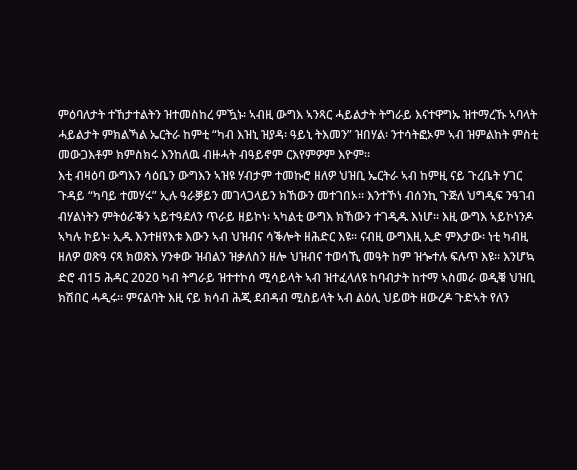ምዕባለታት ተኸታተልትን ዝተመስከረ ምዃኑ፡ ኣብዚ ውግእ ኣንጻር ሓይልታት ትግራይ እናተዋግኡ ዝተማረኹ ኣባላት ሓይልታት ምክልኻል ኤርትራ ከምቲ “ካብ እዝኒ ዝያዳ፡ ዓይኒ ትእመን” ዝበሃል፡ ንተሳትፎኦም ኣብ ዝምልከት ምስቲ መውጋእቶም ክምስክሩ እንከለዉ ብዙሓት ብዓይኖም ርእየምዎም እዮም።
እቲ ብዛዕባ ውግእን ሳዕቤን ውግእን ኣዝዩ ሃብታም ተመኩሮ ዘለዎ ህዝቢ ኤርትራ ኣብ ከምዚ ናይ ጉረቤት ሃገር ጉዳይ “ካባይ ተመሃሩ” ኢሉ ዓራቓይን መገላጋላይን ክኸውን መተገበኦ። እንተኾነ ብሰንኪ ጉጅለ ህግዲፍ ንዓገብ ብሃልነትን ምትዕራቕን ኣይተዓደለን ጥራይ ዘይኮነ፡ ኣካልቲ ውግእ ክኸውን ተገዲዱ እነሆ። እዚ ውግእ ኣይኮነንዶ ኣካሉ ኮይኑ፡ ኢዱ እንተዘየእቱ እውን ኣብ ህዝብና ሳቕሎት ዘሕድር እዩ። ናብዚ ውግእዚ ኢድ ምእታው፡ ነቲ ካብዚ ዘለዎ ወጽዓ ናጻ ክወጽእ ሃንቀው ዝብልን ዝቃለስን ዘሎ ህዝብና ተወሳኺ መዓት ከም ዝጐተሉ ፍሉጥ እዩ። እንሆኳ ድሮ ብ15 ሕዳር 2020 ካብ ትግራይ ዝተተኮሰ ሚሳይላት ኣብ ዝተፈላለዩ ከባብታት ከተማ ኣስመራ ወዲቑ ህዝቢ ክሽበር ሓዲሩ። ምናልባት እዚ ናይ ክሳብ ሕጂ ደብዳብ ሚስይላት ኣብ ልዕሊ ህይወት ዘውረዶ ጉድኣት የለን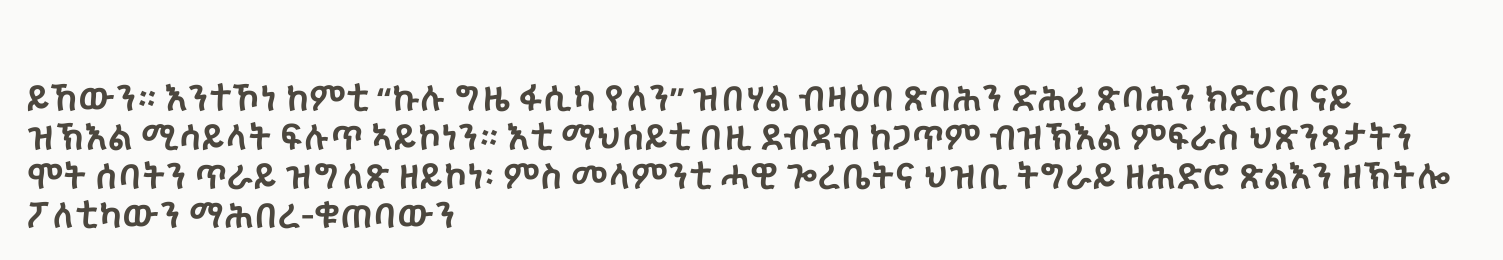ይኸውን። እንተኾነ ከምቲ “ኩሉ ግዜ ፋሲካ የለን” ዝበሃል ብዛዕባ ጽባሕን ድሕሪ ጽባሕን ክድርበ ናይ ዝኽእል ሚሳይላት ፍሉጥ ኣይኮነን። እቲ ማህሰይቲ በዚ ደብዳብ ከጋጥም ብዝኽእል ምፍራስ ህጽንጻታትን ሞት ሰባትን ጥራይ ዝግለጽ ዘይኮነ፡ ምስ መላምንቲ ሓዊ ጐረቤትና ህዝቢ ትግራይ ዘሕድሮ ጽልእን ዘኽትሎ ፖለቲካውን ማሕበረ-ቁጠባውን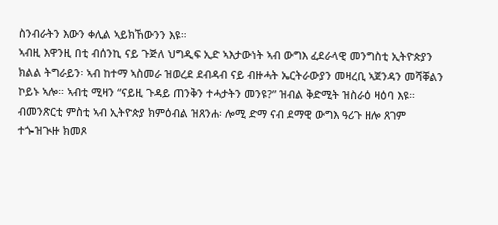ስንብራትን እውን ቀሊል ኣይክኸውንን እዩ።
ኣብዚ እዋንዚ በቲ ብሰንኪ ናይ ጉጅለ ህግዲፍ ኢድ ኣእታውነት ኣብ ውግእ ፈደራላዊ መንግስቲ ኢትዮጵያን ክልል ትግራይን፡ ኣብ ከተማ ኣስመራ ዝወረደ ደብዳብ ናይ ብዙሓት ኤርትራውያን መዛረቢ ኣጀንዳን መሻቐልን ኮይኑ ኣሎ። ኣብቲ ሚዛን “ናይዚ ጉዳይ ጠንቅን ተሓታትን መንዩ?” ዝብል ቅድሚት ዝስራዕ ዛዕባ እዩ። ብመንጽርቲ ምስቲ ኣብ ኢትዮጵያ ክምዕብል ዝጸንሐ፡ ሎሚ ድማ ናብ ደማዊ ውግእ ዓሪጉ ዘሎ ጸገም ተጐዝጒዙ ክመጾ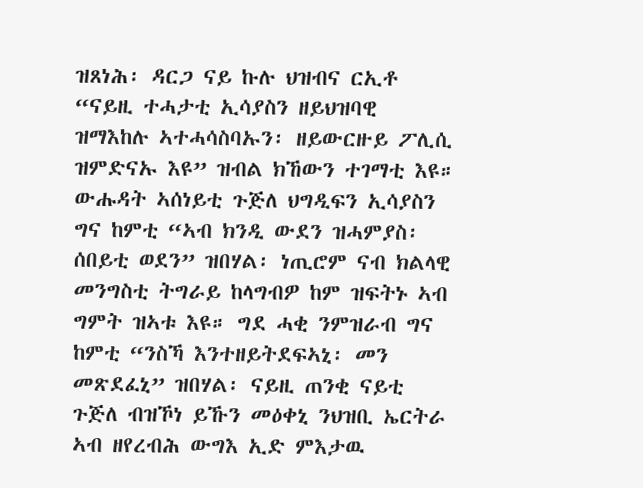ዝጸነሕ፡ ዳርጋ ናይ ኩሉ ህዝብና ርኢቶ “ናይዚ ተሓታቲ ኢሳያስን ዘይህዝባዊ ዝማእከሉ ኣተሓሳስባኡን፡ ዘይውርዙይ ፖሊሲ ዝምድናኡ እዩ” ዝብል ክኸውን ተገማቲ እዩ።
ውሑዳት ኣሰነይቲ ጉጅለ ህግዲፍን ኢሳያስን ግና ከምቲ “ኣብ ክንዲ ውደን ዝሓምያስ፡ ሰበይቲ ወደን” ዝበሃል፡ ነጢሮም ናብ ክልላዊ መንግስቲ ትግራይ ከላግብዎ ከም ዝፍትኑ ኣብ ግምት ዝኣቱ እዩ። ግደ ሓቂ ንምዝራብ ግና ከምቲ “ንስኻ እንተዘይትደፍኣኒ፡ መን መጽደፈኒ” ዝበሃል፡ ናይዚ ጠንቂ ናይቲ ጉጅለ ብዝኾነ ይኹን መዕቀኒ ንህዝቢ ኤርትራ ኣብ ዘየረብሕ ውግእ ኢድ ምእታዉ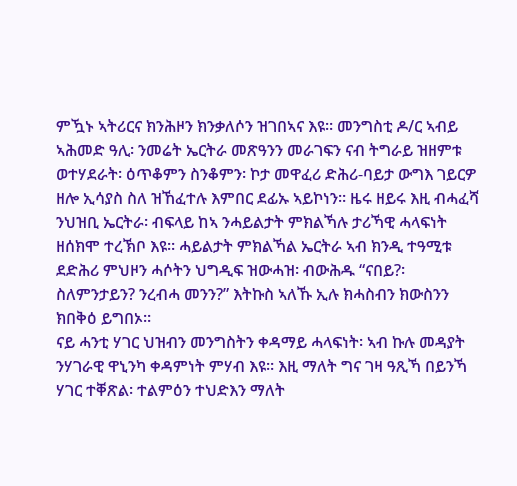ምዃኑ ኣትሪርና ክንሕዞን ክንቃለሶን ዝገበኣና እዩ። መንግስቲ ዶ/ር ኣብይ ኣሕመድ ዓሊ፡ ንመሬት ኤርትራ መጽዓንን መራገፍን ናብ ትግራይ ዝዘምቱ ወተሃደራት፡ ዕጥቆምን ስንቆምን፡ ኮታ መዋፈሪ ድሕሪ-ባይታ ውግእ ገይርዎ ዘሎ ኢሳያስ ስለ ዝኸፈተሉ እምበር ደፊኡ ኣይኮነን። ዜሩ ዘይሩ እዚ ብሓፈሻ ንህዝቢ ኤርትራ፡ ብፍላይ ከኣ ንሓይልታት ምክልኻሉ ታሪኻዊ ሓላፍነት ዘሰክሞ ተረኽቦ እዩ። ሓይልታት ምክልኻል ኤርትራ ኣብ ክንዲ ተዓሚቱ ደድሕሪ ምህዞን ሓሶትን ህግዲፍ ዝውሓዝ፡ ብውሕዱ “ናበይ?፡ ስለምንታይን? ንረብሓ መንን?” እትኩስ ኣለኹ ኢሉ ክሓስብን ክውስንን ክበቅዕ ይግበኦ።
ናይ ሓንቲ ሃገር ህዝብን መንግስትን ቀዳማይ ሓላፍነት፡ ኣብ ኩሉ መዳያት ንሃገራዊ ዋኒንካ ቀዳምነት ምሃብ እዩ። እዚ ማለት ግና ገዛ ዓጺኻ በይንኻ ሃገር ተቐጽል፡ ተልምዕን ተህድእን ማለት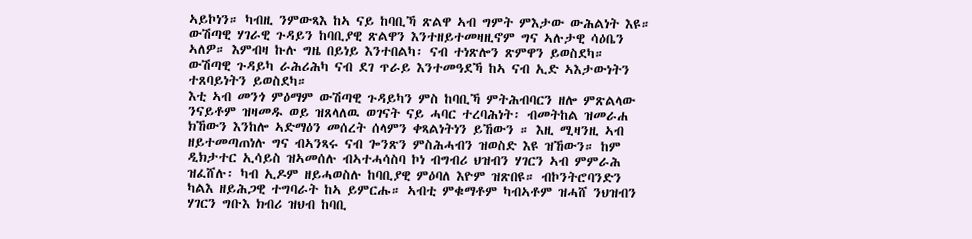ኣይኮነን። ካብዚ ንምውጻእ ከኣ ናይ ከባቢኻ ጽልዋ ኣብ ግምት ምእታው ውሕልነት እዩ። ውሽጣዊ ሃገራዊ ጉዳይን ከባቢያዊ ጽልዋን እንተዘይተመዛዚኖም ግና ኣሉታዊ ሳዕቤን ኣለዎ። እምብዛ ኩሉ ግዜ በይነይ እንተበልካ፡ ናብ ተነጽሎን ጽምዋን ይወስደካ። ውሽጣዊ ጉዳይካ ራሕሪሕካ ናብ ደገ ጥራይ እንተመዓደኻ ከኣ ናብ ኢድ ኣእታውነትን ተጸባይነትን ይወስደካ።
እቲ ኣብ መንጎ ምዕማም ውሽጣዊ ጉዳይካን ምስ ከባቢኻ ምትሕብባርን ዘሎ ምጽልላው ንናይቶም ዝዛመዱ ወይ ዝጸላለዉ ወገናት ናይ ሓባር ተረባሕነት፡ ብመትከል ዝመራሐ ክኸውን እንከሎ ኣድማዕን መሰረት ሰላምን ቀጻልነትነን ይኸውን ። እዚ ሚዛንዚ ኣብ ዘይተመጣጠነሉ ግና ብኣንጻሩ ናብ ጐንጽን ምስሕሓብን ዝወስድ እዩ ዝኸውን። ከም ዲክታተር ኢሳይስ ዝኣመሰሉ ብኣተሓሳስባ ኮነ ብግብሪ ህዝብን ሃገርን ኣብ ምምራሕ ዝፈሸሉ፡ ካብ ኢዶም ዘይሓወስሉ ከባቢያዊ ምዕባለ እዮም ዝጽበዩ። ብኮንትሮባንድን ካልእ ዘይሕጋዊ ተግባራት ከኣ ይምርሑ። ኣብቲ ምቁማቶም ካብኣቶም ዝሓሸ ንህዝብን ሃገርን ግቡእ ክብሪ ዝህብ ከባቢ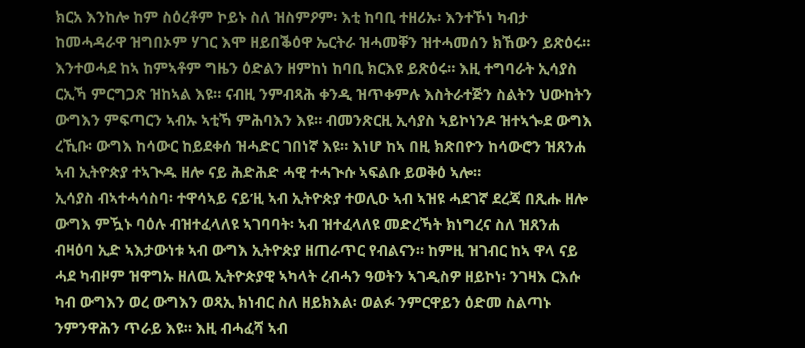ክርአ እንከሎ ከም ስዕረቶም ኮይኑ ስለ ዝስምዖም፡ እቲ ከባቢ ተዘሪኡ፡ እንተኾነ ካብታ ከመሓዳራዋ ዝግበኦም ሃገር እሞ ዘይበቕዕዋ ኤርትራ ዝሓመቐን ዝተሓመሰን ክኸውን ይጽዕሩ። እንተወሓደ ከኣ ከምኣቶም ግዜን ዕድልን ዘምከነ ከባቢ ክርእዩ ይጽዕሩ። እዚ ተግባራት ኢሳያስ ርኢኻ ምርግጋጽ ዝከኣል እዩ። ናብዚ ንምብጻሕ ቀንዲ ዝጥቀምሉ እስትራተጅን ስልትን ህውከትን ውግእን ምፍጣርን ኣብኡ ኣቲኻ ምሕባእን እዩ። ብመንጽርዚ ኢሳያስ ኣይኮነንዶ ዝተኣጐደ ውግእ ረኺቡ፡ ውግእ ከሳውር ከይደቀሰ ዝሓድር ገበነኛ እዩ። እነሆ ከኣ በዚ ክጽበዮን ከሳውሮን ዝጸንሐ ኣብ ኢትዮጵያ ተኣጒዱ ዘሎ ናይ ሕድሕድ ሓዊ ተሓጒሱ ኣፍልቡ ይወቅዕ ኣሎ።
ኢሳያስ ብኣተሓሳስባ፡ ተዋሳኣይ ናይ’ዚ ኣብ ኢትዮጵያ ተወሊዑ ኣብ ኣዝዩ ሓደገኛ ደረጃ በጺሑ ዘሎ ውግእ ምዃኑ ባዕሉ ብዝተፈላለዩ ኣገባባት፡ ኣብ ዝተፈላለዩ መድረኻት ክነግረና ስለ ዝጸንሐ ብዛዕባ ኢድ ኣእታውነቱ ኣብ ውግእ ኢትዮጵያ ዘጠራጥር የብልናን። ከምዚ ዝገብር ከኣ ዋላ ናይ ሓደ ካብዞም ዝዋግኡ ዘለዉ ኢትዮጵያዊ ኣካላት ረብሓን ዓወትን ኣገዲስዎ ዘይኮነ፡ ንገዛእ ርእሱ ካብ ውግእን ወረ ውግእን ወጻኢ ክነብር ስለ ዘይክእል፡ ወልፉ ንምርዋይን ዕድመ ስልጣኑ ንምንዋሕን ጥራይ እዩ። እዚ ብሓፈሻ ኣብ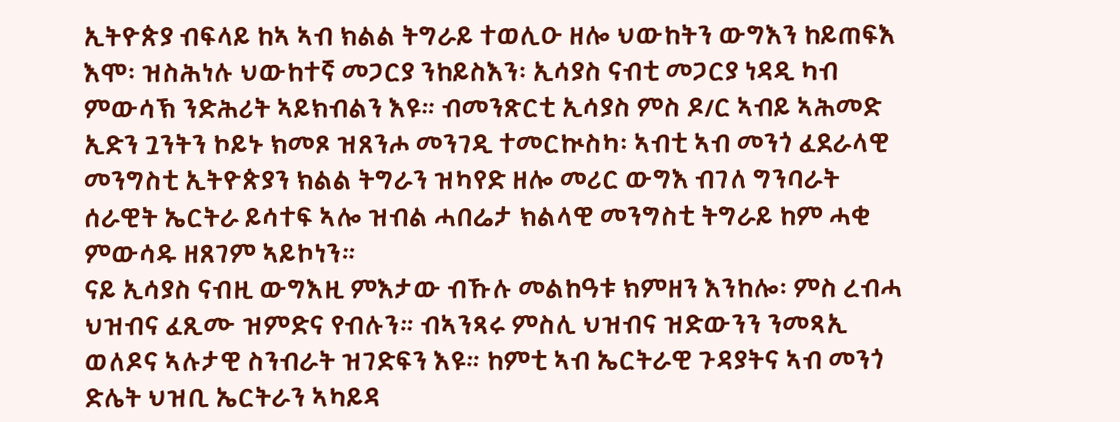ኢትዮጵያ ብፍላይ ከኣ ኣብ ክልል ትግራይ ተወሊዑ ዘሎ ህውከትን ውግእን ከይጠፍእ እሞ፡ ዝስሕነሉ ህውከተኛ መጋርያ ንከይስእን፡ ኢሳያስ ናብቲ መጋርያ ነዳዲ ካብ ምውሳኽ ንድሕሪት ኣይክብልን እዩ። ብመንጽርቲ ኢሳያስ ምስ ዶ/ር ኣብይ ኣሕመድ ኢድን ጓንትን ኮይኑ ክመጾ ዝጸንሖ መንገዲ ተመርኲስካ፡ ኣብቲ ኣብ መንጎ ፈደራላዊ መንግስቲ ኢትዮጵያን ክልል ትግራን ዝካየድ ዘሎ መሪር ውግእ ብገለ ግንባራት ሰራዊት ኤርትራ ይሳተፍ ኣሎ ዝብል ሓበሬታ ክልላዊ መንግስቲ ትግራይ ከም ሓቂ ምውሳዱ ዘጸገም ኣይኮነን።
ናይ ኢሳያስ ናብዚ ውግእዚ ምእታው ብኹሉ መልከዓቱ ክምዘን እንከሎ፡ ምስ ረብሓ ህዝብና ፈጺሙ ዝምድና የብሉን። ብኣንጻሩ ምስሊ ህዝብና ዝድውንን ንመጻኢ ወለዶና ኣሉታዊ ስንብራት ዝገድፍን እዩ። ከምቲ ኣብ ኤርትራዊ ጉዳያትና ኣብ መንጎ ድሌት ህዝቢ ኤርትራን ኣካይዳ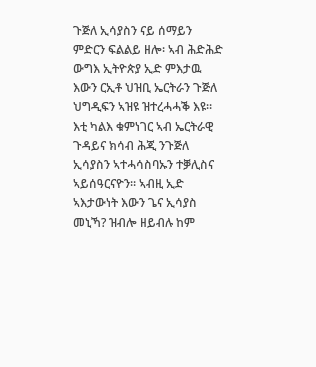ጉጅለ ኢሳያስን ናይ ሰማይን ምድርን ፍልልይ ዘሎ፡ ኣብ ሕድሕድ ውግእ ኢትዮጵያ ኢድ ምእታዉ እውን ርኢቶ ህዝቢ ኤርትራን ጉጅለ ህግዲፍን ኣዝዩ ዝተረሓሓቕ እዩ። እቲ ካልእ ቁምነገር ኣብ ኤርትራዊ ጉዳይና ክሳብ ሕጂ ንጉጅለ ኢሳያስን ኣተሓሳስባኡን ተቓሊስና ኣይሰዓርናዮን። ኣብዚ ኢድ ኣእታውነት እውን ጌና ኢሳያስ መኒኻ? ዝብሎ ዘይብሉ ከም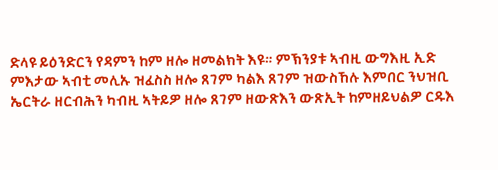ድላዩ ይዕንድርን የዳምን ከም ዘሎ ዘመልክት እዩ። ምኽንያቱ ኣብዚ ውግእዚ ኢድ ምእታው ኣብቲ መሊኡ ዝፈስስ ዘሎ ጸገም ካልእ ጸገም ዝውስኸሉ እምበር ንህዝቢ ኤርትራ ዘርብሕን ካብዚ ኣትይዎ ዘሎ ጸገም ዘውጽእን ውጽኢት ከምዘይህልዎ ርዱእ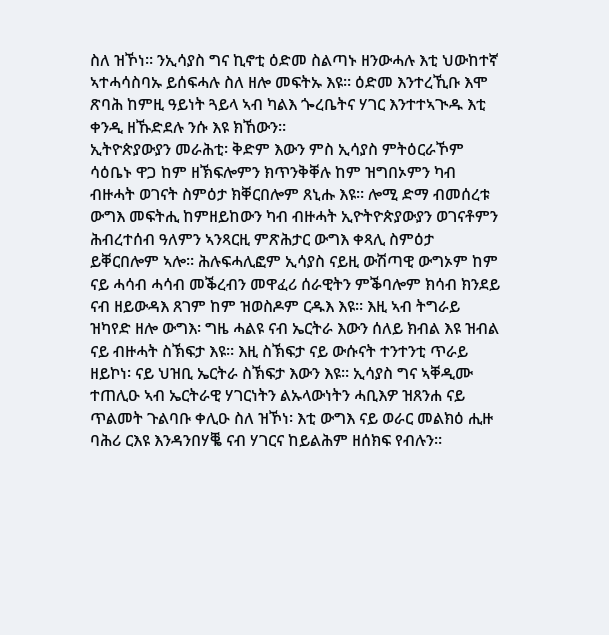ስለ ዝኾነ። ንኢሳያስ ግና ኪኖቲ ዕድመ ስልጣኑ ዘንውሓሉ እቲ ህውከተኛ ኣተሓሳስባኡ ይሰፍሓሉ ስለ ዘሎ መፍትኡ እዩ። ዕድመ እንተረኺቡ እሞ ጽባሕ ከምዚ ዓይነት ጓይላ ኣብ ካልእ ጐረቤትና ሃገር እንተተኣጒዱ እቲ ቀንዲ ዘኹድደሉ ንሱ እዩ ክኸውን።
ኢትዮጵያውያን መራሕቲ፡ ቅድም እውን ምስ ኢሳያስ ምትዕርራኾም ሳዕቤኑ ዋጋ ከም ዘኽፍሎምን ክጥንቅቐሉ ከም ዝግበኦምን ካብ ብዙሓት ወገናት ስምዕታ ክቐርበሎም ጸኒሑ እዩ። ሎሚ ድማ ብመሰረቱ ውግእ መፍትሒ ከምዘይከውን ካብ ብዙሓት ኢዮትዮጵያውያን ወገናቶምን ሕብረተሰብ ዓለምን ኣንጻርዚ ምጽሕታር ውግእ ቀጻሊ ስምዕታ ይቐርበሎም ኣሎ። ሕሉፍሓሊፎም ኢሳያስ ናይዚ ውሽጣዊ ውግኦም ከም ናይ ሓሳብ ሓሳብ መቕረብን መዋፈሪ ሰራዊትን ምቕባሎም ክሳብ ክንደይ ናብ ዘይውዳእ ጸገም ከም ዝወስዶም ርዱእ እዩ። እዚ ኣብ ትግራይ ዝካየድ ዘሎ ውግእ፡ ግዜ ሓልዩ ናብ ኤርትራ እውን ሰለይ ክብል እዩ ዝብል ናይ ብዙሓት ስኽፍታ እዩ። እዚ ስኽፍታ ናይ ውሱናት ተንተንቲ ጥራይ ዘይኮነ፡ ናይ ህዝቢ ኤርትራ ስኽፍታ እውን እዩ። ኢሳያስ ግና ኣቐዲሙ ተጠሊዑ ኣብ ኤርትራዊ ሃገርነትን ልኡላውነትን ሓቢእዎ ዝጸንሐ ናይ ጥልመት ጉልባቡ ቀሊዑ ስለ ዝኾነ፡ እቲ ውግእ ናይ ወራር መልክዕ ሒዙ ባሕሪ ርእዩ እንዳንበሃቘ ናብ ሃገርና ከይልሕም ዘሰክፍ የብሉን።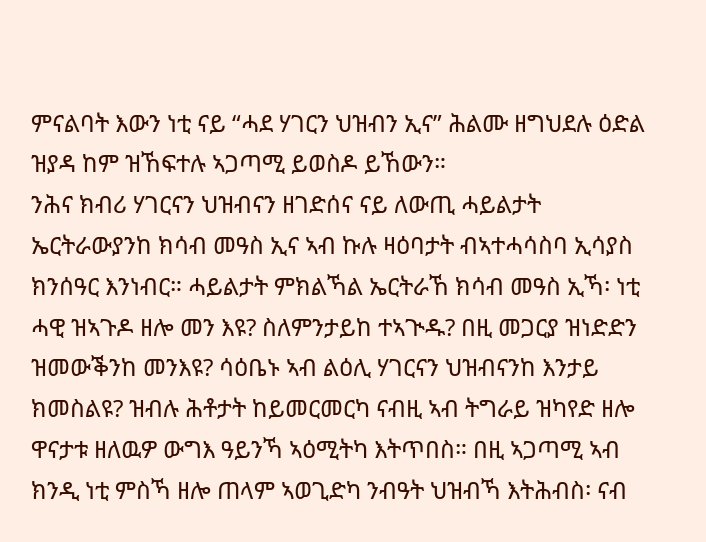ምናልባት እውን ነቲ ናይ “ሓደ ሃገርን ህዝብን ኢና” ሕልሙ ዘግህደሉ ዕድል ዝያዳ ከም ዝኸፍተሉ ኣጋጣሚ ይወስዶ ይኸውን።
ንሕና ክብሪ ሃገርናን ህዝብናን ዘገድሰና ናይ ለውጢ ሓይልታት ኤርትራውያንከ ክሳብ መዓስ ኢና ኣብ ኩሉ ዛዕባታት ብኣተሓሳስባ ኢሳያስ ክንሰዓር እንነብር። ሓይልታት ምክልኻል ኤርትራኸ ክሳብ መዓስ ኢኻ፡ ነቲ ሓዊ ዝኣጉዶ ዘሎ መን እዩ? ስለምንታይከ ተኣጒዱ? በዚ መጋርያ ዝነድድን ዝመውቕንከ መንእዩ? ሳዕቤኑ ኣብ ልዕሊ ሃገርናን ህዝብናንከ እንታይ ክመስልዩ? ዝብሉ ሕቶታት ከይመርመርካ ናብዚ ኣብ ትግራይ ዝካየድ ዘሎ ዋናታቱ ዘለዉዎ ውግእ ዓይንኻ ኣዕሚትካ እትጥበስ። በዚ ኣጋጣሚ ኣብ ክንዲ ነቲ ምስኻ ዘሎ ጠላም ኣወጊድካ ንብዓት ህዝብኻ እትሕብስ፡ ናብ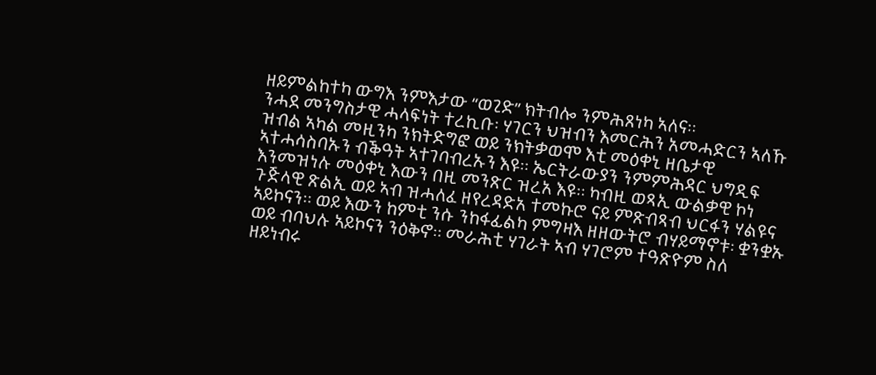ዘይምልከተካ ውግእ ንምእታው “ወጊድ” ክትብሎ ንምሕጸነካ ኣለና።
ንሓደ መንግስታዊ ሓላፍነት ተረኪቡ፡ ሃገርን ህዝብን እመርሕን አመሓድርን ኣለኹ ዝብል ኣካል መዚንካ ንክትድግፎ ወይ ንክትቃወሞ እቲ መዕቀኒ ዘቤታዊ ኣተሓሳስባኡን ብቕዓት ኣተገባብረኡን እዩ። ኤርትራውያን ንምምሕዳር ህግዲፍ እንመዝነሉ መዕቀኒ እውን በዚ መንጽር ዝረአ እዩ። ካብዚ ወጻኢ ውልቃዊ ኮነ ጉጅላዊ ጽልኢ ወይ ኣብ ዝሓለፈ ዘየረዳድአ ተመኩሮ ናይ ምጽብጻብ ህርፋን ሃልዩና ኣይኮናን። ወይ እውን ከምቲ ንሱ ንከፋፊልካ ምግዛእ ዘዘውትሮ ብሃይማኖቱ፡ ቋንቋኡ ወይ ብባህሉ ኣይኮናን ንዕቅኖ። መራሕቲ ሃገራት ኣብ ሃገሮም ተዓጽዮም ስለ ዘይነብሩ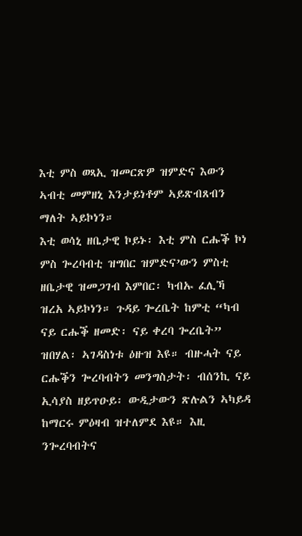እቲ ምስ ወጻኢ ዝመርጽዎ ዝምድና እውን ኣብቲ መምዘኒ እንታይነቶም ኣይጽብጸብን ማለት ኣይኮነን።
እቲ ወሳኒ ዘቤታዊ ኮይኑ፡ እቲ ምስ ርሑቕ ኮነ ምስ ጐረባብቲ ዝግበር ዝምድና’ውን ምስቲ ዘቤታዊ ዝመጋገብ እምበር፡ ካብኡ ፈሊኻ ዝረአ ኣይኮነን። ጉዳይ ጐረቤት ከምቲ “ካብ ናይ ርሑቕ ዘመድ፡ ናይ ቀረባ ጐረቤት” ዝበሃል፡ ኣገዳስነቱ ዕዙዝ እዩ። ብዙሓት ናይ ርሑቕን ጐረባብትን መንግስታት፡ ብሰንኪ ናይ ኢሳያስ ዘይጥዑይ፡ ውዲታውን ጽሉልን ኣካይዳ ከማርሩ ምዕዛብ ዝተለምደ እዩ። እዚ ንጐረባብትና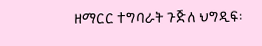ዘማርር ተግባራት ጉጅለ ህግዲፍ፡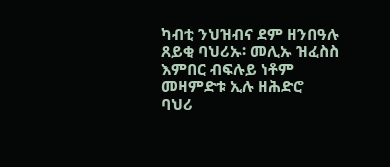ካብቲ ንህዝብና ደም ዘንበዓሉ ጸይቂ ባህሪኡ፡ መሊኡ ዝፈስስ እምበር ብፍሉይ ነቶም መዛምድቱ ኢሉ ዘሕድሮ ባህሪ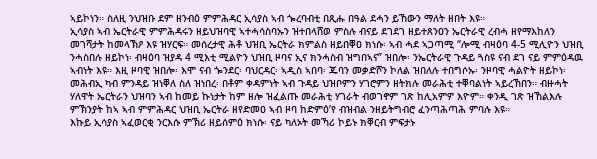ኣይኮነን። ስለዚ ንህዝቡ ደም ዘንብዕ ምምሕዳር ኢሳያስ ኣብ ጐረባብቲ በጺሑ በዓል ደሓን ይኸውን ማለት ዘበት እዩ።
ኢሳያስ ኣብ ኤርትራዊ ምምሕዳሩን ዘይህዝባዊ ኣተሓሳስባኡን ዝተበላሸወ ምስሉ ብናይ ደገደገ ዘይተጸንዐን ኤርትራዊ ረብሓ ዘየማእከለን መገሻታት ከመላኽዖ እዩ ዝሃርፍ። መሰረታዊ ሕቶ ህዝቢ ኤርትራ ክምልስ ዘይበቐዐ ክነሱ፡ ኣብ ሓደ ኣጋጣሚ “ሎሚ ብዛዕባ 4-5 ሚሊዮን ህዝቢ ንሓስበሉ ዘይኮነ፡ ብዛዕባ ዝያዳ 4 ሚእቲ ሚልዮን ህዝቢ ዞባና ኢና ክንሓስብ ዝግበኣና” ዝበሎ፡ ንኤርትራዊ ጉዳይ ጓስዩ ናብ ደገ ናይ ምምዕዳዉ ኣብነት እዩ። እዚ ዞባዊ ዝበሎ፡ እሞ ናብ ጐንደር፡ ባህርዳር፡ ኣዲስ ኣበባ፡ ጁባን መቃድሾን ኮለል ዝበለሉ ተበግሶኡ፡ ንዞባዊ ሓልዮት ዘይኮነ፡ መሕብኢ ካብ ምንዳይ ዝነቐለ ስለ ዝነበረ፡ በቶም ቀዳምነት ኣብ ጉዳይ ህዝቦምን ሃገሮምን ዘትክሉ መራሕቲ ተቐባልነት ኣይረኸበን። ብዙሓት ሃለዋት ኤርትራን ህዝባን ኣብ ከመይ ኩነታት ከም ዘሎ ዝፈልጡ መራሕቲ ሃገራት ብወገኖም ገጽ ከሊአምዎ እዮም። ቀንዲ ገጽ ዝኸልእሉ ምኽንያት ከኣ ኣብ ምምሕዳር ህዝቢ ኤርትራ ዘየድመዐ ኣብ ዞባ ከድምዕ’የ ብዝብል ንዘይትግብሮ ፈንጣሕጣሕ ምባሉ እዩ።
እኩይ ኢሳያስ ኣፈወርቂ ንርእሱ ምኽሪ ዘይሰምዕ ክነሱ፡ ናይ ካለኦት መኻሪ ኮይኑ ክቐርብ ምፍታኑ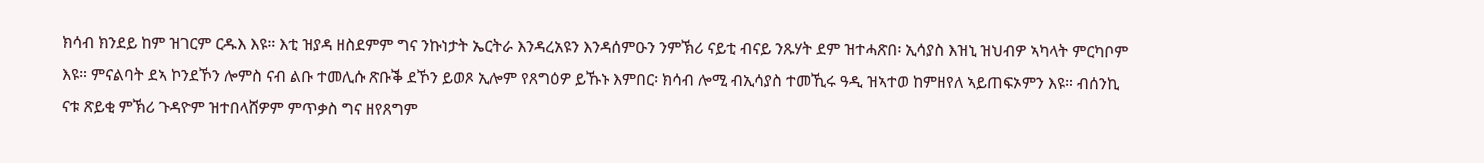ክሳብ ክንደይ ከም ዝገርም ርዱእ እዩ። እቲ ዝያዳ ዘስደምም ግና ንኩነታት ኤርትራ እንዳረአዩን እንዳሰምዑን ንምኽሪ ናይቲ ብናይ ንጹሃት ደም ዝተሓጽበ፡ ኢሳያስ እዝኒ ዝህብዎ ኣካላት ምርካቦም እዩ። ምናልባት ደኣ ኮንደኾን ሎምስ ናብ ልቡ ተመሊሱ ጽቡቕ ደኾን ይወጾ ኢሎም የጸግዕዎ ይኹኑ እምበር፡ ክሳብ ሎሚ ብኢሳያስ ተመኺሩ ዓዲ ዝኣተወ ከምዘየለ ኣይጠፍኦምን እዩ። ብሰንኪ ናቱ ጽይቂ ምኽሪ ጉዳዮም ዝተበላሸዎም ምጥቃስ ግና ዘየጸግም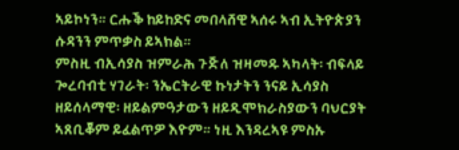ኣይኮነን። ርሑቕ ከይከድና መበላሸዊ ኣሰሩ ኣብ ኢትዮጵያን ሱዳንን ምጥቃስ ይኣክል።
ምስዚ ብኢሳያስ ዝምራሕ ጉጅለ ዝዛመዱ ኣካላት፡ ብፍላይ ጐረባብቲ ሃገራት፡ ንኤርትራዊ ኩነታትን ንናይ ኢሳያስ ዘይሰላማዊ፡ ዘይልምዓታውን ዘይዲሞክራስያውን ባህርያት ኣጸቢቖም ይፈልጥዎ እዮም። ነዚ እንዳረኣዩ ምስኡ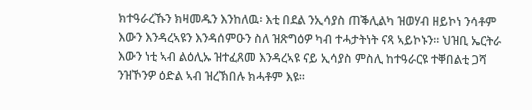ክተዓራረኹን ክዛመዱን እንከለዉ፡ እቲ በደል ንኢሳያስ ጠቕሊልካ ዝወሃብ ዘይኮነ ንሳቶም እውን እንዳረኣዩን እንዳሰምዑን ስለ ዝጽግዕዎ ካብ ተሓታትነት ናጻ ኣይኮኑን። ህዝቢ ኤርትራ እውን ነቲ ኣብ ልዕሊኡ ዝተፈጸመ እንዳረኣዩ ናይ ኢሳያስ ምስሊ ከተዓራርዩ ተቐበልቲ ጋሻ ንዝኾንዎ ዕድል ኣብ ዝረኽበሉ ክሓቶም እዩ።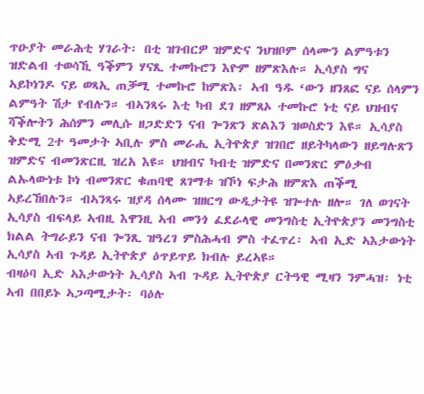ጥዑያት መራሕቲ ሃገራት፡ በቲ ዝገብርዎ ዝምድና ንህዝቦም ሰላሙን ልምዓቱን ዝድልብ ተወሳኺ ዓቕምን ሃናጺ ተመኩሮን እዮም ዘምጽእሉ። ኢሳያስ ግና ኣይኮነንዶ ናይ ወጻኢ ጠቓሚ ተመኩሮ ከምጽእ፡ ኣብ ዓዱ ‘ውን ዘንጸፎ ናይ ሰላምን ልምዓት ሽታ የብሉን። ብኣንጻሩ እቲ ካብ ደገ ዘምጸኦ ተመኩሮ ነቲ ናይ ህዝብና ሻቕሎትን ሕሰምን መሊሱ ዘጋድድን ናብ ጐንጽን ጽልእን ዝወስድን እዩ። ኢሳያስ ቅድሚ 2ተ ዓመታት ኣቢሉ ምስ መራሒ ኢትዮጵያ ዝገበሮ ዘይትካላውን ዘይግሉጽን ዝምድና ብመንጽርዚ ዝረአ እዩ። ህዝብና ካብቲ ዝምድና በመንጽር ምዕቃብ ልኡላውነቱ ኮነ ብመንጽር ቁጠባዊ ጸገማቱ ዝኾነ ፍታሕ ዘምጽእ ጠቕሚ ኣይረኸበሉን። ብኣንጻሩ ዝያዳ ሰላሙ ዝዘርግ ውዲታትዩ ዝጐተሉ ዘሎ። ገለ ወገናት ኢሳያስ ብፍላይ ኣብዚ እዋንዚ ኣብ መንጎ ፈደራላዊ መንግስቲ ኢትዮጵያን መንግስቲ ክልል ትግራይን ናብ ጐንጺ ዝዓረገ ምስሕሓብ ምስ ተፈጥረ፡ ኣብ ኢድ ኣእታውነት ኢሳያስ ኣብ ጉዳይ ኢትዮጵያ ዕጥይጥይ ክብሉ ይረኣዩ።
ብዛዕባ ኢድ ኣእታውነት ኢሳያስ ኣብ ጉዳይ ኢትዮጵያ ርትዓዊ ሚዛን ንምሓዝ፡ ነቲ ኣብ በበይኑ ኣጋጣሚታት፡ ባዕሉ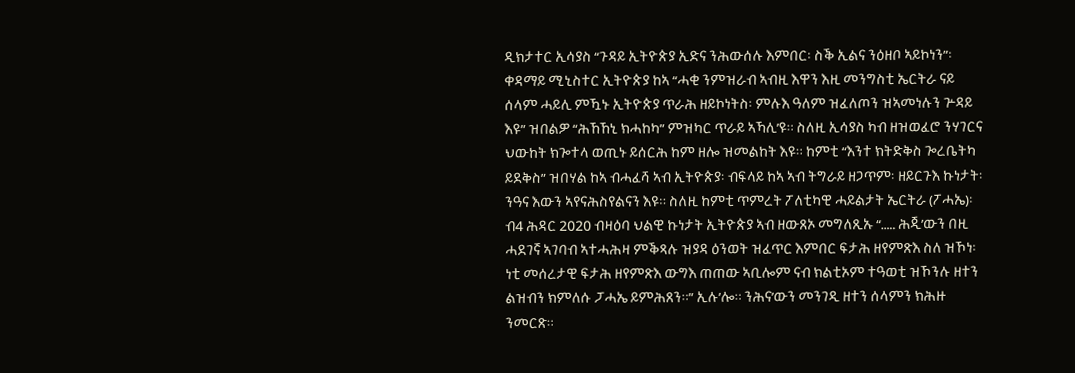ዲክታተር ኢሳያስ “ጉዳይ ኢትዮጵያ ኢድና ንሕውሰሉ እምበር፡ ስቕ ኢልና ንዕዘቦ ኣይኮነን”፡ ቀዳማይ ሚኒስተር ኢትዮጵያ ከኣ “ሓቂ ንምዝራብ ኣብዚ እዋን እዚ መንግስቲ ኤርትራ ናይ ሰላም ሓይሊ ምዃኑ ኢትዮጵያ ጥራሕ ዘይኮነትስ፡ ምሉእ ዓለም ዝፈለጦን ዝኣመነሉን ጕዳይ እዩ” ዝበልዎ “ሕኸኸኒ ክሓከካ” ምዝካር ጥራይ ኣኻሊ’ዩ። ስለዚ ኢሳያስ ካብ ዘዝወፈሮ ንሃገርና ህውከት ክጐተላ ወጢኑ ይሰርሕ ከም ዘሎ ዝመልከት እዩ። ከምቲ “እንተ ክትድቅስ ጐረቤትካ ይደቅስ” ዝበሃል ከኣ ብሓፈሻ ኣብ ኢትዮጵያ፡ ብፍላይ ከኣ ኣብ ትግራይ ዘጋጥም፡ ዘይርጉእ ኩነታት፡ ንዓና እውን ኣየናሕስየልናን እዩ። ስለዚ ከምቲ ጥምረት ፖለቲካዊ ሓይልታት ኤርትራ (ፖሓኤ)፡ ብ4 ሕዳር 2020 ብዛዕባ ህልዊ ኩነታት ኢትዮጵያ ኣብ ዘውጸኦ መግለጺኡ “….. ሕጂ’ውን በዚ ሓደገኛ ኣገባብ ኣተሓሕዛ ምቕጻሉ ዝያዳ ዕንወት ዝፈጥር እምበር ፍታሕ ዘየምጽእ ስለ ዝኾነ፡ ነቲ መሰረታዊ ፍታሕ ዘየምጽእ ውግእ ጠጠው ኣቢሎም ናብ ክልቲኦም ተዓወቲ ዝኾንሉ ዘተን ልዝብን ክምለሱ ፓሓኤ ይምሕጸን።” ኢሉ’ሎ። ንሕና’ውን መንገዲ ዘተን ሰላምን ክሕዙ ንመርጽ።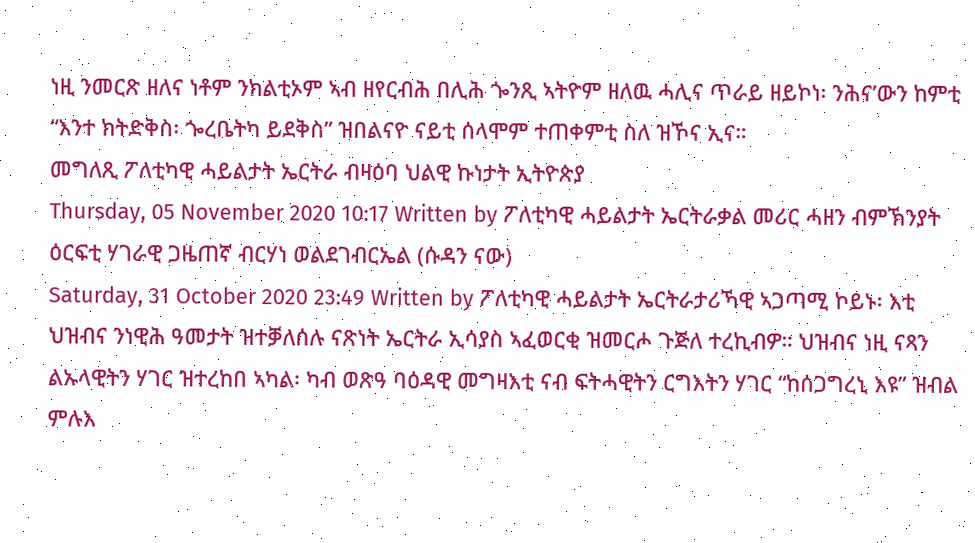ነዚ ንመርጽ ዘለና ነቶም ንክልቲኦም ኣብ ዘየርብሕ በሊሕ ጐንጺ ኣትዮም ዘለዉ ሓሊና ጥራይ ዘይኮነ፡ ንሕና’ውን ከምቲ “እንተ ክትድቅስ፡ ጐረቤትካ ይደቅስ” ዝበልናዮ ናይቲ ሰላሞም ተጠቀምቲ ስለ ዝኾና ኢና።
መግለጺ ፖለቲካዊ ሓይልታት ኤርትራ ብዛዕባ ህልዊ ኩነታት ኢትዮጵያ
Thursday, 05 November 2020 10:17 Written by ፖለቲካዊ ሓይልታት ኤርትራቃል መሪር ሓዘን ብምኽንያት ዕርፍቲ ሃገራዊ ጋዜጠኛ ብርሃነ ወልደገብርኤል (ሱዳን ናው)
Saturday, 31 October 2020 23:49 Written by ፖለቲካዊ ሓይልታት ኤርትራታሪኻዊ ኣጋጣሚ ኮይኑ፡ እቲ ህዝብና ንነዊሕ ዓመታት ዝተቓለሰሉ ናጽነት ኤርትራ ኢሳያስ ኣፈወርቂ ዝመርሖ ጉጅለ ተረኪብዎ። ህዝብና ነዚ ናጻን ልኡላዊትን ሃገር ዝተረከበ ኣካል፡ ካብ ወጽዓ ባዕዳዊ መግዛእቲ ናብ ፍትሓዊትን ርግእትን ሃገር “ከሰጋግረኒ እዩ” ዝብል ምሉእ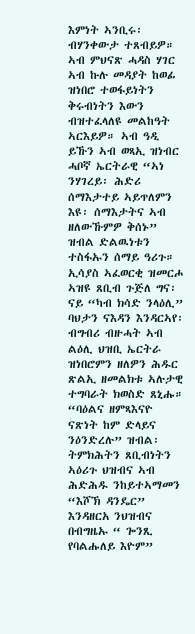እምነት ኣንቢሩ፡ ብሃንቀውታ ተጸብይዎ። ኣብ ምህናጽ ሓዳስ ሃገር ኣብ ኩሉ መዳያት ከወፊ ዝነበሮ ተወፋይነትን ቅሩብነትን እውን ብዝተፈላለዩ መልከዓት ኣርእይዎ። ኣብ ዓዲ ይኹን ኣብ ወጻኢ ዝነብር ሓቦኛ ኤርትራዊ “ኣነ ንሃገረይ፡ ሕድሪ ሰማእታተይ ኣይጥለምን እዩ፡ ሰማእታትና ኣብ ዘለውኹምዎ ቅሰኑ” ዝብል ድልዉነቱን ተስፋኡን ሰማይ ዓሪጉ።
ኢሳያስ ኣፈወርቂ ዝመርሖ ኣዝዩ ጸቢብ ጉጅለ ግና፡ ናይ “ካብ ክሳድ ንላዕሊ” ባህታን ናእዳን እንዳርኣየ፡ ብግብሪ ብዙሓት ኣብ ልዕሊ ህዝቢ ኤርትራ ዝነበሮምን ዘለዎን ሕዱር ጽልኢ ዘመልክቱ ኣሉታዊ ተግባራት ክወስድ ጸኒሑ። “ባዕልና ዘምጻእናዮ ናጽነት ከም ድላይና ንዕንድረሉ” ዝብል፡ ትምክሕትን ጸቢብነትን ኣዕሪጉ ህዝብና ኣብ ሕድሕዱ ንከይተኣማመን “እሾኽ ዳንዴር” እንዳዘርአ ንህዝብና በብግዜኡ “ ጐንጺ የባልሑለይ እዮም”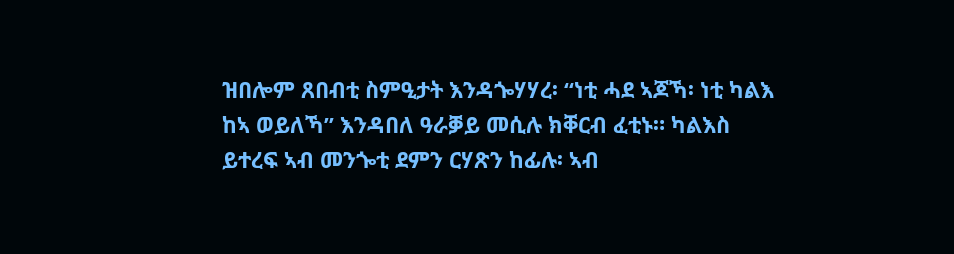ዝበሎም ጸበብቲ ስምዒታት እንዳጐሃሃረ፡ “ነቲ ሓደ ኣጆኻ፡ ነቲ ካልእ ከኣ ወይለኻ” እንዳበለ ዓራቓይ መሲሉ ክቐርብ ፈቲኑ። ካልእስ ይተረፍ ኣብ መንጐቲ ደምን ርሃጽን ከፊሉ፡ ኣብ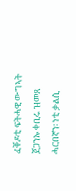ፈቐዶቲ ፍትሓዊ ውግኣት ጀጋንኡ ቀቢሩ ዝመጸ ሓርበኛን፡ ነቲ ቃልሲ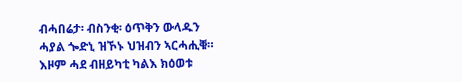ብሓበሬታ፡ ብስንቂ፡ ዕጥቅን ውላዱን ሓያል ጐድኒ ዝኾኑ ህዝብን ኣርሓሒቑ። እዞም ሓደ ብዘይካቲ ካልእ ክዕወቱ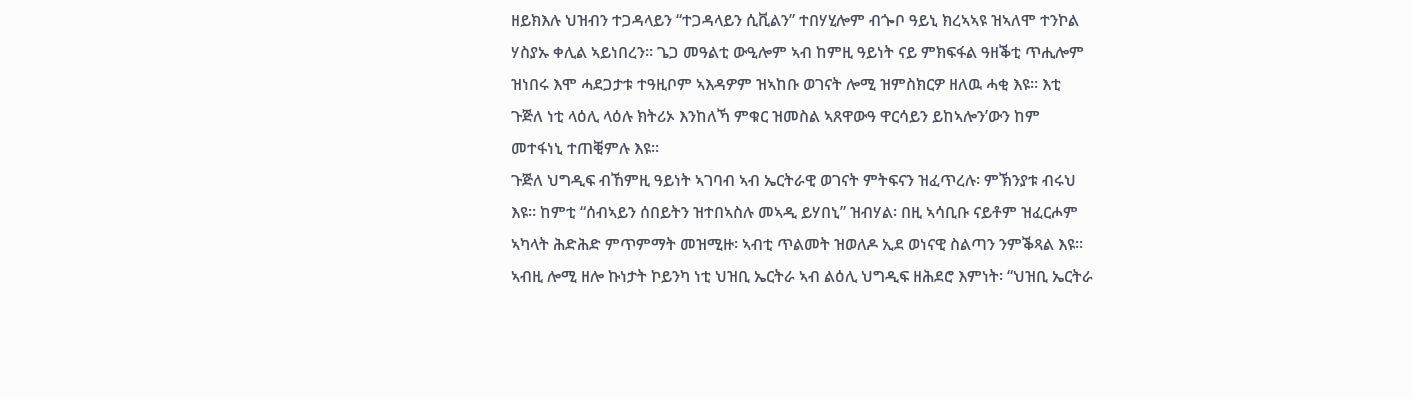ዘይክእሉ ህዝብን ተጋዳላይን “ተጋዳላይን ሲቪልን” ተበሃሂሎም ብጐቦ ዓይኒ ክረኣኣዩ ዝኣለሞ ተንኮል ሃስያኡ ቀሊል ኣይነበረን። ጌጋ መዓልቲ ውዒሎም ኣብ ከምዚ ዓይነት ናይ ምክፍፋል ዓዘቕቲ ጥሒሎም ዝነበሩ እሞ ሓደጋታቱ ተዓዚቦም ኣእዳዎም ዝኣከቡ ወገናት ሎሚ ዝምስክርዎ ዘለዉ ሓቂ እዩ። እቲ ጉጅለ ነቲ ላዕሊ ላዕሉ ክትሪኦ እንከለኻ ምቁር ዝመስል ኣጸዋውዓ ዋርሳይን ይከኣሎን’ውን ከም መተፋነኒ ተጠቒምሉ እዩ።
ጉጅለ ህግዲፍ ብኸምዚ ዓይነት ኣገባብ ኣብ ኤርትራዊ ወገናት ምትፍናን ዝፈጥረሉ፡ ምኽንያቱ ብሩህ እዩ። ከምቲ “ሰብኣይን ሰበይትን ዝተበኣስሉ መኣዲ ይሃበኒ” ዝብሃል፡ በዚ ኣሳቢቡ ናይቶም ዝፈርሖም ኣካላት ሕድሕድ ምጥምማት መዝሚዙ፡ ኣብቲ ጥልመት ዝወለዶ ኢደ ወነናዊ ስልጣን ንምቕጻል እዩ። ኣብዚ ሎሚ ዘሎ ኩነታት ኮይንካ ነቲ ህዝቢ ኤርትራ ኣብ ልዕሊ ህግዲፍ ዘሕደሮ እምነት፡ “ህዝቢ ኤርትራ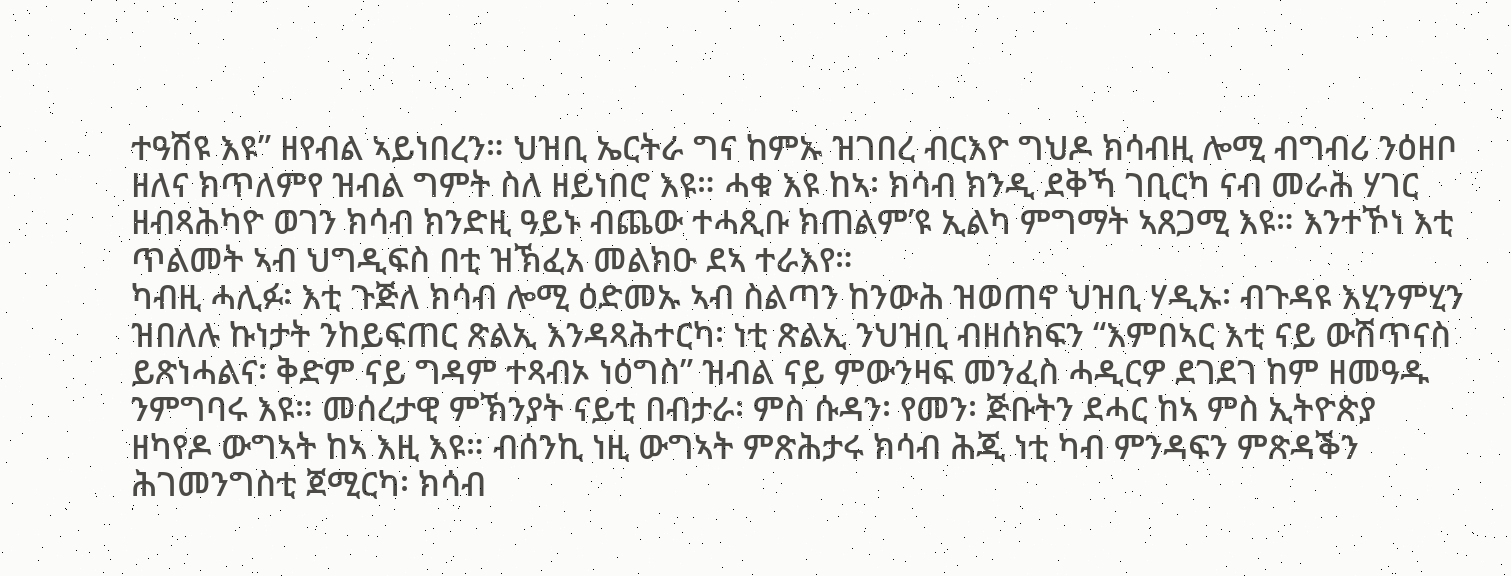ተዓሽዩ እዩ” ዘየብል ኣይነበረን። ህዝቢ ኤርትራ ግና ከምኡ ዝገበረ ብርእዮ ግህዶ ክሳብዚ ሎሚ ብግብሪ ንዕዘቦ ዘለና ክጥለምየ ዝብል ግምት ስለ ዘይነበሮ እዩ። ሓቁ እዩ ከኣ፡ ክሳብ ክንዲ ደቅኻ ገቢርካ ናብ መራሕ ሃገር ዘብጻሕካዮ ወገን ክሳብ ክንድዚ ዓይኑ ብጨው ተሓጺቡ ክጠልም’ዩ ኢልካ ምግማት ኣጸጋሚ እዩ። እንተኾነ እቲ ጥልመት ኣብ ህግዲፍስ በቲ ዝኽፈአ መልክዑ ደኣ ተራእየ።
ካብዚ ሓሊፉ፡ እቲ ጉጅለ ክሳብ ሎሚ ዕድመኡ ኣብ ስልጣን ከንውሕ ዝወጠኖ ህዝቢ ሃዲኡ፡ ብጉዳዩ እሂንምሂን ዝበለሉ ኩነታት ንከይፍጠር ጽልኢ እንዳጻሕተርካ፡ ነቲ ጽልኢ ንህዝቢ ብዘሰክፍን “እምበኣር እቲ ናይ ውሽጥናስ ይጽነሓልና፡ ቅድም ናይ ግዳም ተጻብኦ ነዕግስ” ዝብል ናይ ምውንዛፍ መንፈስ ሓዲርዎ ደገደገ ከም ዘመዓዱ ንምግባሩ እዩ። መሰረታዊ ምኽንያት ናይቲ በብታራ፡ ምስ ሱዳን፡ የመን፡ ጅቡትን ደሓር ከኣ ምስ ኢትዮጵያ ዘካየዶ ውግኣት ከኣ እዚ እዩ። ብሰንኪ ነዚ ውግኣት ምጽሕታሩ ክሳብ ሕጂ ነቲ ካብ ምንዳፍን ምጽዳቕን ሕገመንግስቲ ጀሚርካ፡ ክሳብ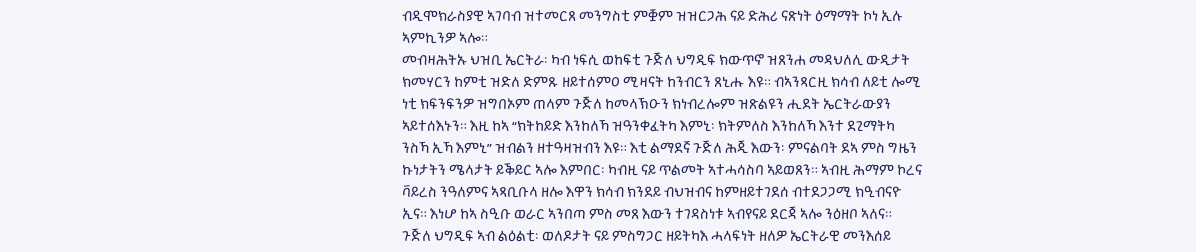ብዲሞክራስያዊ ኣገባብ ዝተመርጸ መንግስቲ ምቛም ዝዝርጋሕ ናይ ድሕሪ ናጽነት ዕማማት ኮነ ኢሉ ኣምኪንዎ ኣሎ።
መብዛሕትኡ ህዝቢ ኤርትራ፡ ካብ ነፍሲ ወከፍቲ ጉጅለ ህግዲፍ ክውጥኖ ዝጸንሐ መዳህለሊ ውዲታት ክመሃርን ከምቲ ዝድለ ድምጹ ዘይተሰምዐ ሚዛናት ከንብርን ጸኒሑ እዩ። ብኣንጻርዚ ክሳብ ለይቲ ሎሚ ነቲ ክፍንፍንዎ ዝግበኦም ጠላም ጉጅለ ከመላኽዑን ክነብረሎም ዝጽልዩን ሒደት ኤርትራውያን ኣይተሰእኑን። እዚ ከኣ “ክትከይድ እንከለኻ ዝዓንቀፈትካ እምኒ፡ ክትምለስ እንከለኻ እንተ ደጊማትካ ንስኻ ኢኻ እምኒ” ዝብልን ዘተዓዛዝብን እዩ። እቲ ልማደኛ ጉጅለ ሕጂ እውን፡ ምናልባት ደኣ ምስ ግዜን ኩነታትን ሜላታት ይቕይር ኣሎ እምበር፡ ካብዚ ናይ ጥልመት ኣተሓሳስባ ኣይወጸን። ኣብዚ ሕማም ኮረና ቫይረስ ንዓለምና ኣጻቢቡላ ዘሎ እዋን ክሳብ ክንደይ ብህዝብና ከምዘይተገደሰ ብተደጋጋሚ ክዒብናዮ ኢና። እነሆ ከኣ ስዒቡ ወራር ኣንበጣ ምስ መጸ እውን ተገዳስነቱ ኣብየናይ ደርጃ ኣሎ ንዕዘቦ ኣለና።
ጉጅለ ህግዲፍ ኣብ ልዕልቲ፡ ወለዶታት ናይ ምስግጋር ዘይትካእ ሓላፍነት ዘለዎ ኤርትራዊ መንእሰይ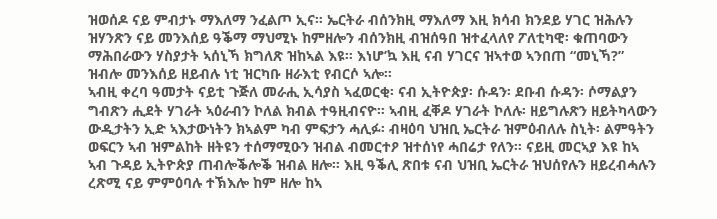ዝወሰዶ ናይ ምብታኑ ማእለማ ንፈልጦ ኢና። ኤርትራ ብሰንክዚ ማእለማ እዚ ክሳብ ክንደይ ሃገር ዝሕሉን ዝሃንጽን ናይ መንእሰይ ዓቕማ ማህሚኑ ከምዘሎን ብሰንክዚ ብዝሰዓበ ዝተፈላለየ ፖለቲካዊ፡ ቁጠባውን ማሕበራውን ሃስያታት ኣሰኒኻ ክግለጽ ዝከኣል እዩ። እነሆ’ኳ እዚ ናብ ሃገርና ዝኣተወ ኣንበጠ “መኒኻ?” ዝብሎ መንእሰይ ዘይብሉ ነቲ ዝርካቡ ዘራእቲ የብርሶ ኣሎ።
ኣብዚ ቀረባ ዓመታት ናይቲ ጉጅለ መራሒ ኢሳያስ ኣፈወርቂ፡ ናብ ኢትዮጵያ፡ ሱዳን፡ ደቡብ ሱዳን፡ ሶማልያን ግብጽን ሒደት ሃገራት ኣዕራብን ኮለል ክብል ተዓዚብናዮ። ኣብዚ ፈቐዶ ሃገራት ኮለሉ፡ ዘይግሉጽን ዘይትካላውን ውዲታትን ኢድ ኣእታውነትን ክኣልም ካብ ምፍታን ሓሊፉ፡ ብዛዕባ ህዝቢ ኤርትራ ዝምዕብለሉ ስኒት፡ ልምዓትን ወፍርን ኣብ ዝምልከት ዘትዩን ተሰማሚዑን ዝብል ብመርተዖ ዝተሰነየ ሓበሬታ የለን። ናይዚ መርኣያ እዩ ከኣ ኣብ ጉዳይ ኢትዮጵያ ጠብሎቕሎቕ ዝብል ዘሎ። እዚ ዓቕሊ ጽበቱ ናብ ህዝቢ ኤርትራ ዝህሰየሉን ዘይረብሓሉን ረጽሚ ናይ ምምዕባሉ ተኽእሎ ከም ዘሎ ከኣ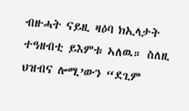ብዙሓት ናይዚ ዛዕባ ክኢላታት ተዓዘብቲ ይእምቱ ኣለዉ። ስለዚ ህዝብና ሎሚ’ውን “ደጊም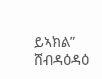ይኣክል” ሸብዳዕዳዕ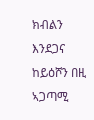ክብልን እንደጋና ከይዕሾን በዚ ኣጋጣሚ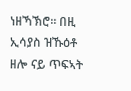ነዘኻኽሮ። በዚ ኢሳያስ ዝኹዕቶ ዘሎ ናይ ጥፍኣት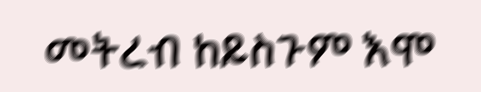መትረብ ከይስጉም እሞ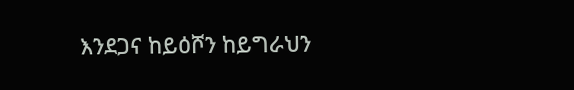እንደጋና ከይዕሾን ከይግራህን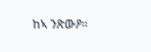ከኣ ንጽውዖ።